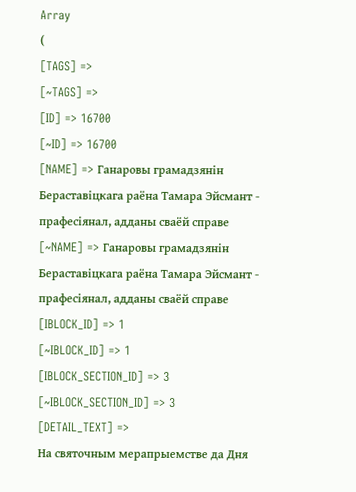Array
(
[TAGS] =>
[~TAGS] =>
[ID] => 16700
[~ID] => 16700
[NAME] => Ганаровы грамадзянін Бераставіцкага раёна Тамара Эйсмант - прафесіянал, адданы сваёй справе
[~NAME] => Ганаровы грамадзянін Бераставіцкага раёна Тамара Эйсмант - прафесіянал, адданы сваёй справе
[IBLOCK_ID] => 1
[~IBLOCK_ID] => 1
[IBLOCK_SECTION_ID] => 3
[~IBLOCK_SECTION_ID] => 3
[DETAIL_TEXT] =>
На святочным мерапрыемстве да Дня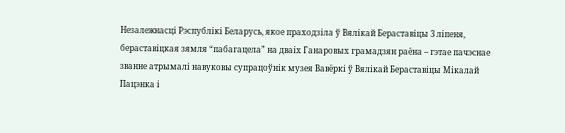Незалежнасці Рэспублікі Беларусь, якое праходзіла ў Вялікай Бераставіцы 3 ліпеня, бераставіцкая зямля “пабагацела” на дваіх Ганаровых грамадзян раёна – гэтае пачэснае званне атрымалі навуковы супрацоўнік музея Вавёркі ў Вялікай Бераставіцы Мікалай Пацэнка і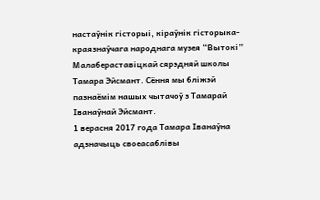настаўнік гісторыі, кіраўнік гісторыка-краязнаўчага народнага музея “Вытокі” Малабераставіцкай сярэдняй школы Тамара Эйсмант. Сёння мы бліжэй пазнаёмім нашых чытачоў з Тамарай Іванаўнай Эйсмант.
1 верасня 2017 года Тамара Іванаўна адзначыць своеасаблівы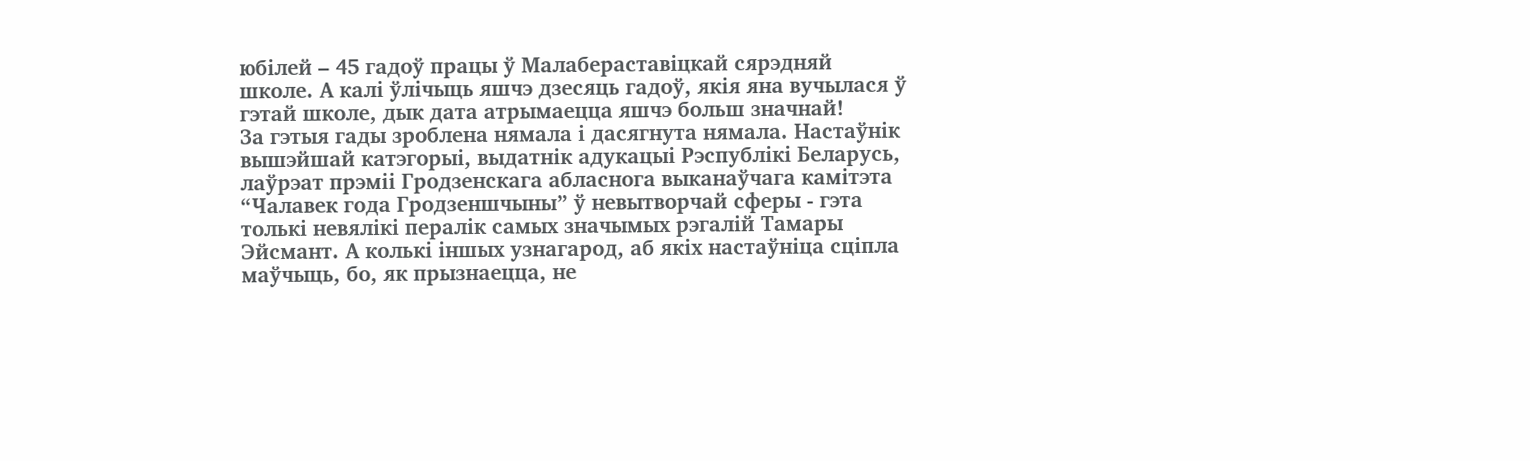юбілей – 45 гадоў працы ў Малабераставіцкай сярэдняй школе. А калі ўлічыць яшчэ дзесяць гадоў, якія яна вучылася ў гэтай школе, дык дата атрымаецца яшчэ больш значнай!
За гэтыя гады зроблена нямала і дасягнута нямала. Настаўнік вышэйшай катэгорыі, выдатнік адукацыі Рэспублікі Беларусь, лаўрэат прэміі Гродзенскага абласнога выканаўчага камітэта “Чалавек года Гродзеншчыны” ў невытворчай сферы - гэта толькі невялікі пералік самых значымых рэгалій Тамары Эйсмант. А колькі іншых узнагарод, аб якіх настаўніца сціпла маўчыць, бо, як прызнаецца, не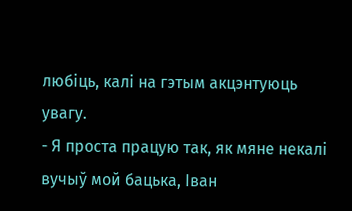любіць, калі на гэтым акцэнтуюць увагу.
- Я проста працую так, як мяне некалі вучыў мой бацька, Іван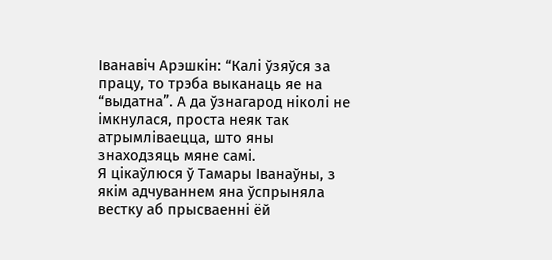Іванавіч Арэшкін: “Калі ўзяўся за працу, то трэба выканаць яе на “выдатна”. А да ўзнагарод ніколі не імкнулася, проста неяк так атрымліваецца, што яны знаходзяць мяне самі.
Я цікаўлюся ў Тамары Іванаўны, з якім адчуваннем яна ўспрыняла вестку аб прысваенні ёй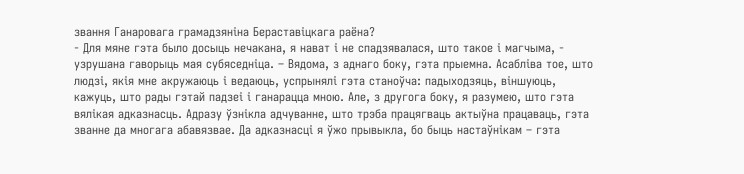звання Ганаровага грамадзяніна Бераставіцкага раёна?
- Для мяне гэта было досыць нечакана, я нават і не спадзявалася, што такое і магчыма, - узрушана гаворыць мая субяседніца. – Вядома, з аднаго боку, гэта прыемна. Асабліва тое, што людзі, якія мне акружаюць і ведаюць, успрынялі гэта станоўча: падыходзяць, віншуюць, кажуць, што рады гэтай падзеі і ганарацца мною. Але, з другога боку, я разумею, што гэта вялікая адказнасць. Адразу ўзнікла адчуванне, што трэба працягваць актыўна працаваць, гэта званне да многага абавязвае. Да адказнасці я ўжо прывыкла, бо быць настаўнікам – гэта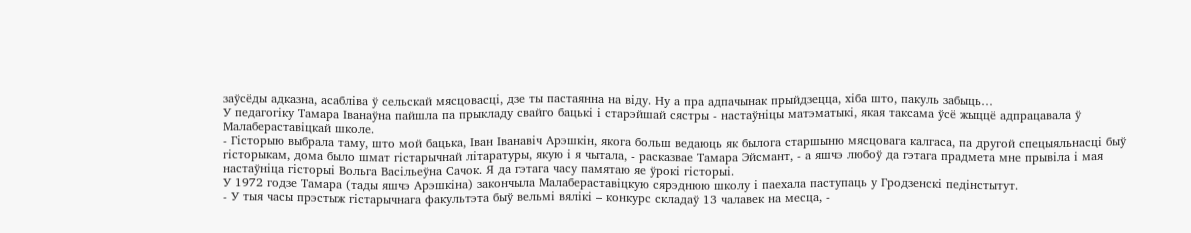заўсёды адказна, асабліва ў сельскай мясцовасці, дзе ты пастаянна на віду. Ну а пра адпачынак прыйдзецца, хіба што, пакуль забыць…
У педагогіку Тамара Іванаўна пайшла па прыкладу свайго бацькі і старэйшай сястры - настаўніцы матэматыкі, якая таксама ўсё жыццё адпрацавала ў Малабераставіцкай школе.
- Гісторыю выбрала таму, што мой бацька, Іван Іванавіч Арэшкін, якога больш ведаюць як былога старшыню мясцовага калгаса, па другой спецыяльнасці быў гісторыкам, дома было шмат гістарычнай літаратуры, якую і я чытала, - расказвае Тамара Эйсмант, - а яшчэ любоў да гэтага прадмета мне прывіла і мая настаўніца гісторыі Вольга Васільеўна Сачок. Я да гэтага часу памятаю яе ўрокі гісторыі.
У 1972 годзе Тамара (тады яшчэ Арэшкіна) закончыла Малабераставіцкую сярэднюю школу і паехала паступаць у Гродзенскі педінстытут.
- У тыя часы прэстыж гістарычнага факультэта быў вельмі вялікі – конкурс складаў 13 чалавек на месца, -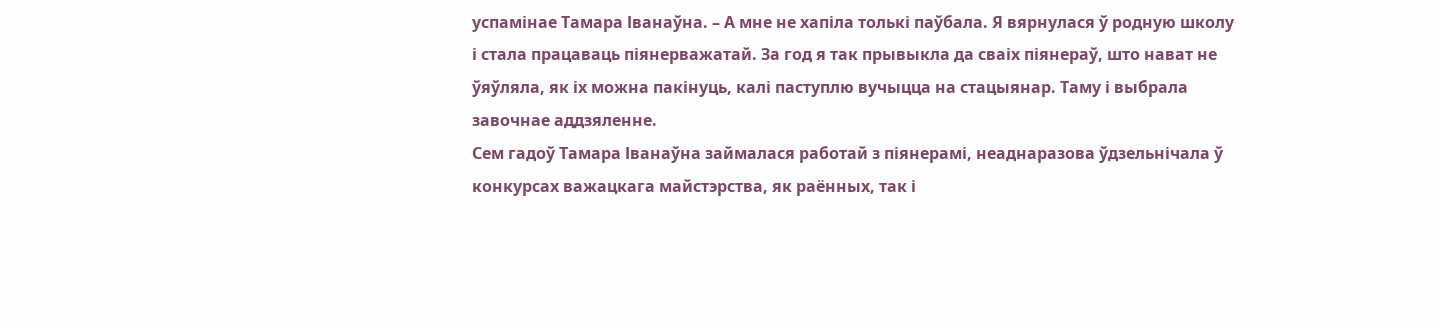успамінае Тамара Іванаўна. – А мне не хапіла толькі паўбала. Я вярнулася ў родную школу і стала працаваць піянерважатай. За год я так прывыкла да сваіх піянераў, што нават не ўяўляла, як іх можна пакінуць, калі паступлю вучыцца на стацыянар. Таму і выбрала завочнае аддзяленне.
Сем гадоў Тамара Іванаўна займалася работай з піянерамі, неаднаразова ўдзельнічала ў конкурсах важацкага майстэрства, як раённых, так і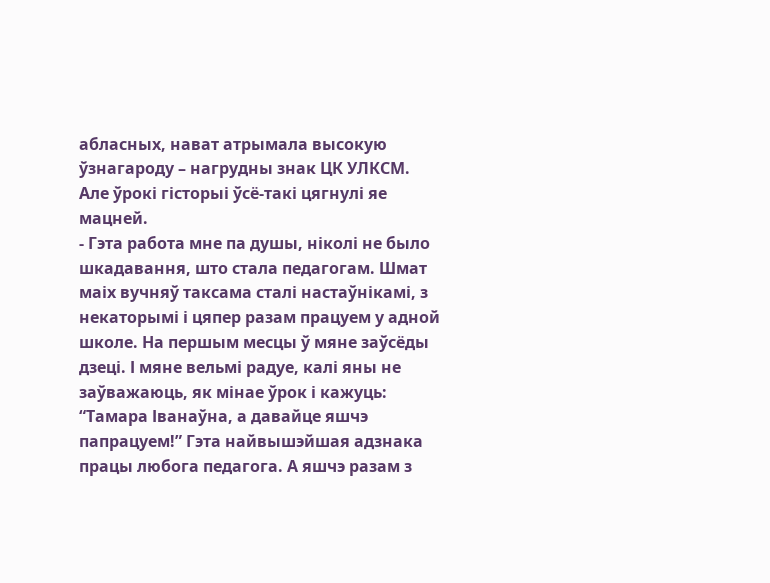абласных, нават атрымала высокую ўзнагароду – нагрудны знак ЦК УЛКСМ.
Але ўрокі гісторыі ўсё-такі цягнулі яе мацней.
- Гэта работа мне па душы, ніколі не было шкадавання, што стала педагогам. Шмат маіх вучняў таксама сталі настаўнікамі, з некаторымі і цяпер разам працуем у адной школе. На першым месцы ў мяне заўсёды дзеці. І мяне вельмі радуе, калі яны не заўважаюць, як мінае ўрок і кажуць: “Тамара Іванаўна, а давайце яшчэ папрацуем!” Гэта найвышэйшая адзнака працы любога педагога. А яшчэ разам з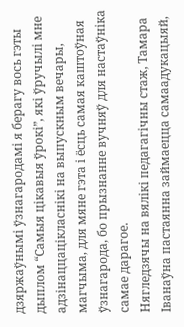дзяржаўнымі ўзнагародамі я берагу вось гэты дыплом “Самыя цікавыя ўрокі”, які ўручылі мне адзінаццацікласнікі на выпускным вечары, магчыма, для мяне гэта і ёсць самая каштоўная ўзнагарода, бо прызнанне вучняў для настаўніка самае дарагое.
Нягледзячы на вялікі педагагічны стаж, Тамара Іванаўна пастаянна займаецца самаадукацыяй,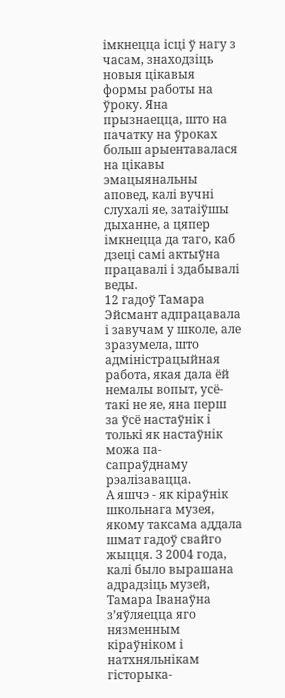імкнецца ісці ў нагу з часам, знаходзіць новыя цікавыя формы работы на ўроку. Яна прызнаецца, што на пачатку на ўроках больш арыентавалася на цікавы эмацыянальны аповед, калі вучні слухалі яе, затаіўшы дыханне, а цяпер імкнецца да таго, каб дзеці самі актыўна працавалі і здабывалі веды.
12 гадоў Тамара Эйсмант адпрацавала і завучам у школе, але зразумела, што адміністрацыйная работа, якая дала ёй немалы вопыт, усё-такі не яе, яна перш за ўсё настаўнік і толькі як настаўнік можа па-сапраўднаму рэалізавацца.
А яшчэ - як кіраўнік школьнага музея, якому таксама аддала шмат гадоў свайго жыцця. З 2004 года, калі было вырашана адрадзіць музей, Тамара Іванаўна з’яўляецца яго нязменным кіраўніком і натхняльнікам гісторыка-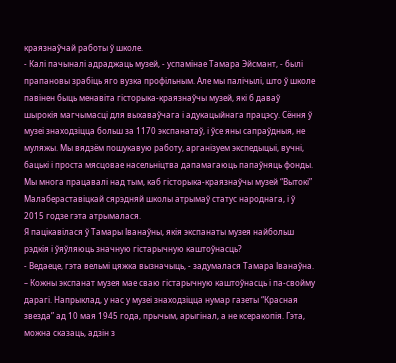краязнаўчай работы ў школе.
- Калі пачыналі адраджаць музей, - успамінае Тамара Эйсмант, - былі прапановы зрабіць яго вузка профільным. Але мы палічылі, што ў школе павінен быць менавіта гісторыка-краязнаўчы музей, які б даваў шырокія магчымасці для выхаваўчага і адукацыйнага працэсу. Сёння ў музеі знаходзіцца больш за 1170 экспанатаў, і ўсе яны сапраўдныя, не муляжы. Мы вядзём пошукавую работу, арганізуем экспедыцыі, вучні, бацькі і проста мясцовае насельніцтва дапамагаюць папаўняць фонды. Мы многа працавалі над тым, каб гісторыка-краязнаўчы музей “Вытокі” Малабераставіцкай сярэдняй школы атрымаў статус народнага, і ў 2015 годзе гэта атрымалася.
Я пацікавілася ў Тамары Іванаўны, якія экспанаты музея найбольш рэдкія і ўяўляюць значную гістарычную каштоўнасць?
- Ведаеце, гэта вельмі цяжка вызначыць, - задумалася Тамара Іванаўна. – Кожны экспанат музея мае сваю гістарычную каштоўнасць і па-свойму дарагі. Напрыклад, у нас у музеі знаходзіцца нумар газеты “Красная звезда” ад 10 мая 1945 года, прычым, арыгінал, а не ксеракопія. Гэта, можна сказаць, адзін з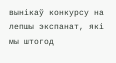вынікаў конкурсу на лепшы экспанат, які мы штогод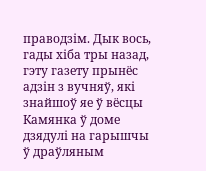праводзім. Дык вось, гады хіба тры назад, гэту газету прынёс адзін з вучняў, які знайшоў яе ў вёсцы Камянка ў доме дзядулі на гарышчы ў драўляным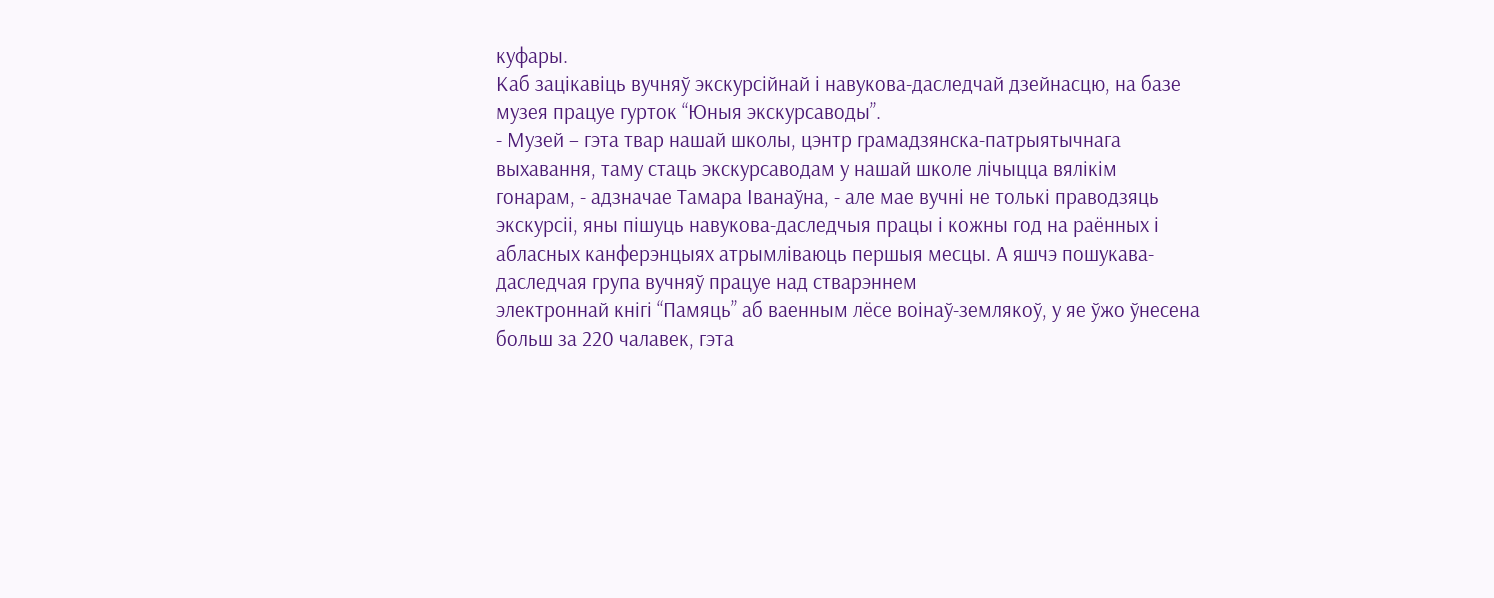куфары.
Каб зацікавіць вучняў экскурсійнай і навукова-даследчай дзейнасцю, на базе музея працуе гурток “Юныя экскурсаводы”.
- Музей – гэта твар нашай школы, цэнтр грамадзянска-патрыятычнага выхавання, таму стаць экскурсаводам у нашай школе лічыцца вялікім гонарам, - адзначае Тамара Іванаўна, - але мае вучні не толькі праводзяць экскурсіі, яны пішуць навукова-даследчыя працы і кожны год на раённых і абласных канферэнцыях атрымліваюць першыя месцы. А яшчэ пошукава-даследчая група вучняў працуе над стварэннем
электроннай кнігі “Памяць” аб ваенным лёсе воінаў-землякоў, у яе ўжо ўнесена больш за 220 чалавек, гэта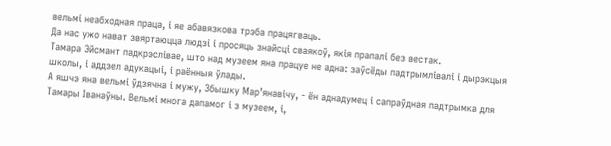вельмі неабходная праца, і яе абавязкова трэба працягваць.
Да нас ужо нават звяртаюцца людзі і просяць знайсці сваякоў, якія прапалі без вестак.
Тамара Эйсмант падкрэслівае, што над музеем яна працуе не адна: заўсёды падтрымлівалі і дырэкцыя школы, і аддзел адукацыі, і раённыя ўлады.
А яшчэ яна вельмі ўдзячна і мужу, Збышку Мар’янавічу, - ён аднадумец і сапраўдная падтрымка для Тамары Іванаўны. Вельмі многа дапамог і з музеем, і,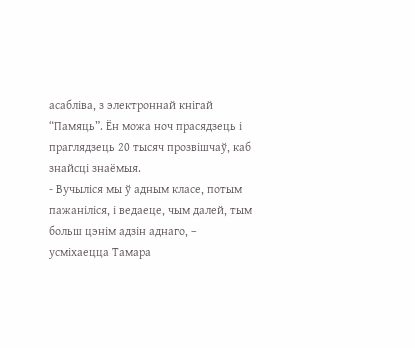асабліва, з электроннай кнігай “Памяць”. Ён можа ноч прасядзець і праглядзець 20 тысяч прозвішчаў, каб знайсці знаёмыя.
- Вучыліся мы ў адным класе, потым пажаніліся, і ведаеце, чым далей, тым больш цэнім адзін аднаго, – усміхаецца Тамара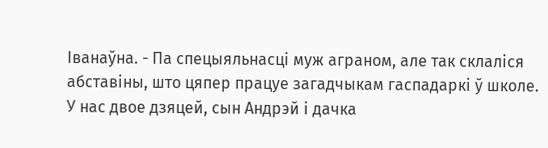Іванаўна. - Па спецыяльнасці муж аграном, але так склаліся абставіны, што цяпер працуе загадчыкам гаспадаркі ў школе. У нас двое дзяцей, сын Андрэй і дачка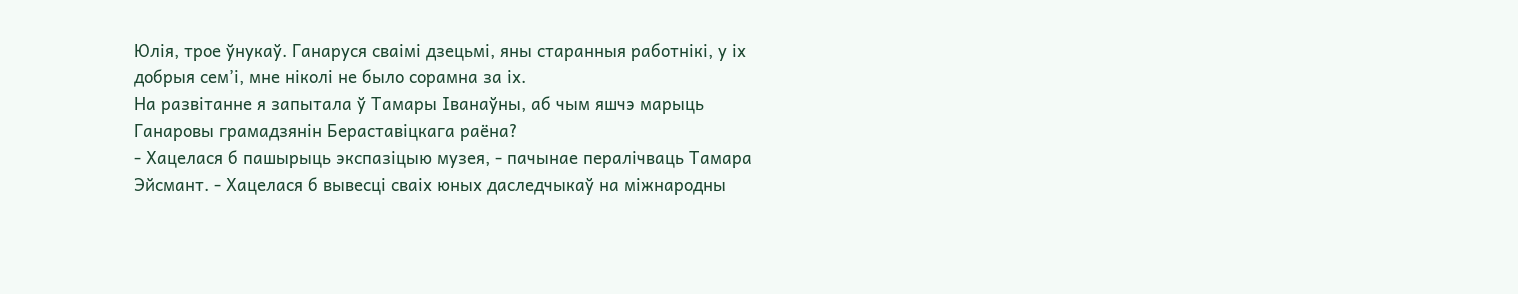Юлія, трое ўнукаў. Ганаруся сваімі дзецьмі, яны старанныя работнікі, у іх добрыя сем’і, мне ніколі не было сорамна за іх.
На развітанне я запытала ў Тамары Іванаўны, аб чым яшчэ марыць Ганаровы грамадзянін Бераставіцкага раёна?
- Хацелася б пашырыць экспазіцыю музея, - пачынае пералічваць Тамара Эйсмант. - Хацелася б вывесці сваіх юных даследчыкаў на міжнародны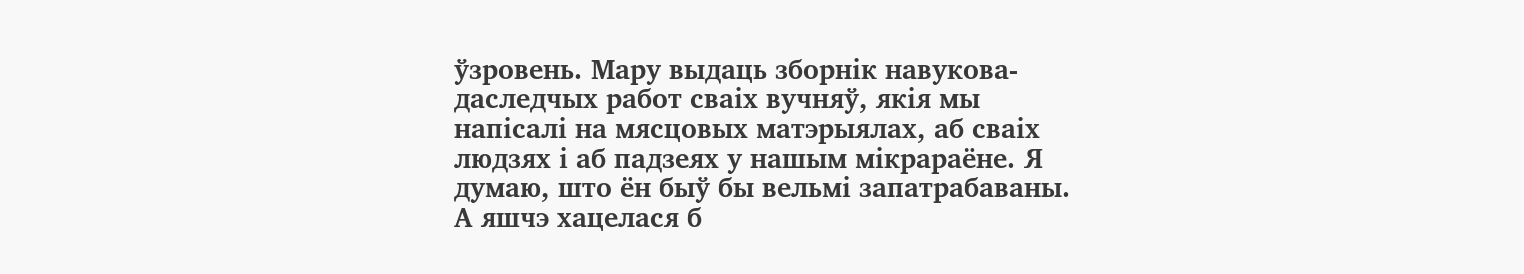ўзровень. Мару выдаць зборнік навукова-даследчых работ сваіх вучняў, якія мы напісалі на мясцовых матэрыялах, аб сваіх людзях і аб падзеях у нашым мікрараёне. Я думаю, што ён быў бы вельмі запатрабаваны. А яшчэ хацелася б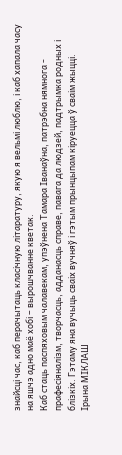знайсці час, каб перачытаць класічную літаратуру, якую я вельмі люблю, і каб хапала часу на яшчэ адно маё хобі – вырошчванне кветак.
Каб стаць паспяховым чалавекам, упэўнена Тамара Іванаўна, патрэбна нямнога - прафесіяналізм, творчасць, адданасць справе, павага да людзей, падтрымка родных і блізкіх. Гэтаму яна вучыць сваіх вучняў і гэтым прынцыпам кіруецца ў сваім жыцці.
Ірына МІКЛАШ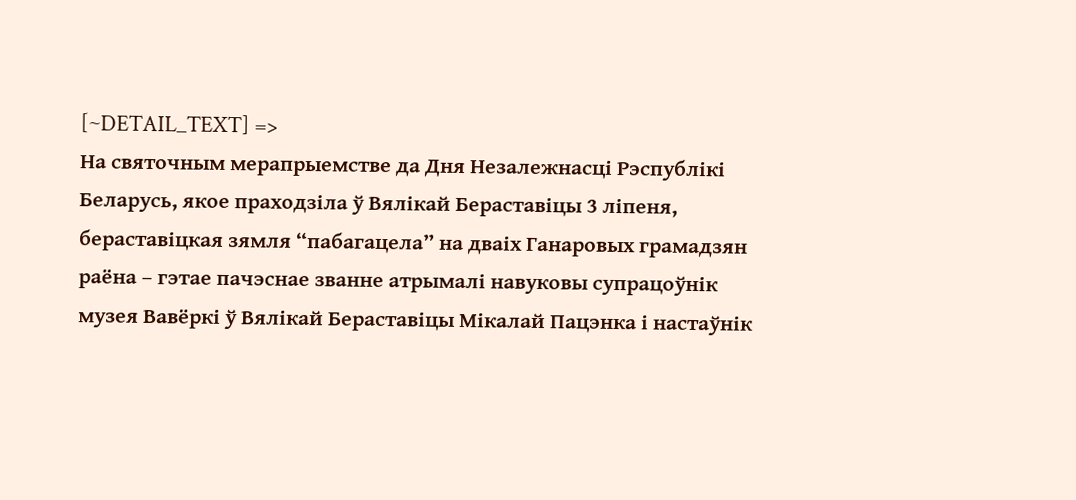[~DETAIL_TEXT] =>
На святочным мерапрыемстве да Дня Незалежнасці Рэспублікі Беларусь, якое праходзіла ў Вялікай Бераставіцы 3 ліпеня, бераставіцкая зямля “пабагацела” на дваіх Ганаровых грамадзян раёна – гэтае пачэснае званне атрымалі навуковы супрацоўнік музея Вавёркі ў Вялікай Бераставіцы Мікалай Пацэнка і настаўнік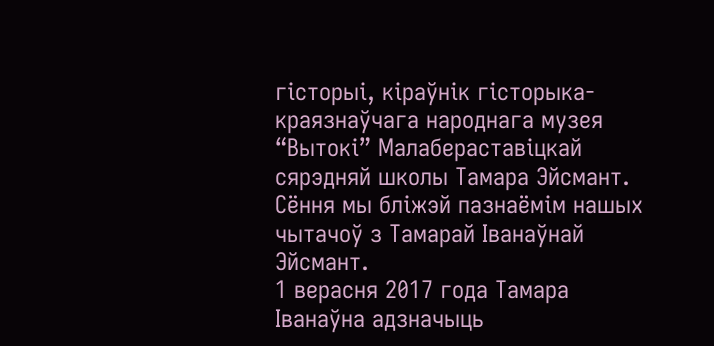гісторыі, кіраўнік гісторыка-краязнаўчага народнага музея “Вытокі” Малабераставіцкай сярэдняй школы Тамара Эйсмант. Сёння мы бліжэй пазнаёмім нашых чытачоў з Тамарай Іванаўнай Эйсмант.
1 верасня 2017 года Тамара Іванаўна адзначыць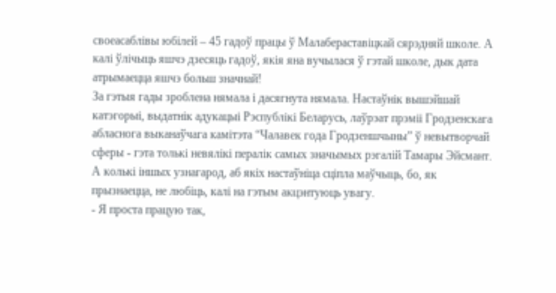своеасаблівы юбілей – 45 гадоў працы ў Малабераставіцкай сярэдняй школе. А калі ўлічыць яшчэ дзесяць гадоў, якія яна вучылася ў гэтай школе, дык дата атрымаецца яшчэ больш значнай!
За гэтыя гады зроблена нямала і дасягнута нямала. Настаўнік вышэйшай катэгорыі, выдатнік адукацыі Рэспублікі Беларусь, лаўрэат прэміі Гродзенскага абласнога выканаўчага камітэта “Чалавек года Гродзеншчыны” ў невытворчай сферы - гэта толькі невялікі пералік самых значымых рэгалій Тамары Эйсмант. А колькі іншых узнагарод, аб якіх настаўніца сціпла маўчыць, бо, як прызнаецца, не любіць, калі на гэтым акцэнтуюць увагу.
- Я проста працую так,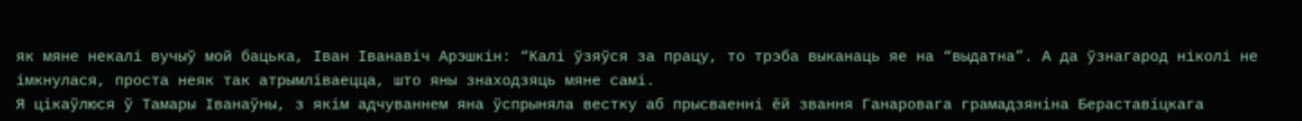як мяне некалі вучыў мой бацька, Іван Іванавіч Арэшкін: “Калі ўзяўся за працу, то трэба выканаць яе на “выдатна”. А да ўзнагарод ніколі не імкнулася, проста неяк так атрымліваецца, што яны знаходзяць мяне самі.
Я цікаўлюся ў Тамары Іванаўны, з якім адчуваннем яна ўспрыняла вестку аб прысваенні ёй звання Ганаровага грамадзяніна Бераставіцкага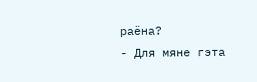раёна?
- Для мяне гэта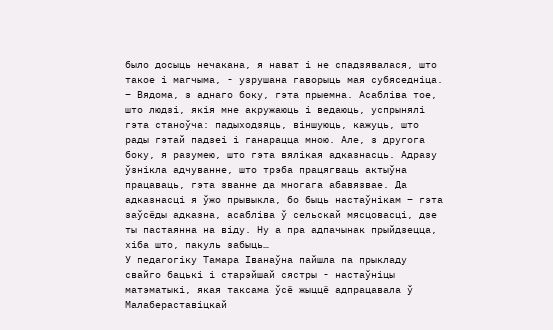было досыць нечакана, я нават і не спадзявалася, што такое і магчыма, - узрушана гаворыць мая субяседніца. – Вядома, з аднаго боку, гэта прыемна. Асабліва тое, што людзі, якія мне акружаюць і ведаюць, успрынялі гэта станоўча: падыходзяць, віншуюць, кажуць, што рады гэтай падзеі і ганарацца мною. Але, з другога боку, я разумею, што гэта вялікая адказнасць. Адразу ўзнікла адчуванне, што трэба працягваць актыўна працаваць, гэта званне да многага абавязвае. Да адказнасці я ўжо прывыкла, бо быць настаўнікам – гэта заўсёды адказна, асабліва ў сельскай мясцовасці, дзе ты пастаянна на віду. Ну а пра адпачынак прыйдзецца, хіба што, пакуль забыць…
У педагогіку Тамара Іванаўна пайшла па прыкладу свайго бацькі і старэйшай сястры - настаўніцы матэматыкі, якая таксама ўсё жыццё адпрацавала ў Малабераставіцкай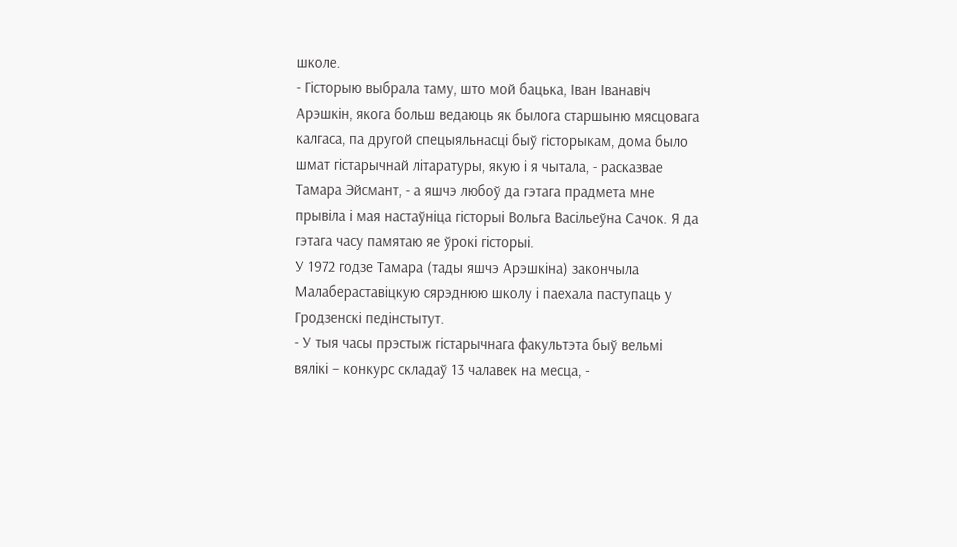школе.
- Гісторыю выбрала таму, што мой бацька, Іван Іванавіч Арэшкін, якога больш ведаюць як былога старшыню мясцовага калгаса, па другой спецыяльнасці быў гісторыкам, дома было шмат гістарычнай літаратуры, якую і я чытала, - расказвае Тамара Эйсмант, - а яшчэ любоў да гэтага прадмета мне прывіла і мая настаўніца гісторыі Вольга Васільеўна Сачок. Я да гэтага часу памятаю яе ўрокі гісторыі.
У 1972 годзе Тамара (тады яшчэ Арэшкіна) закончыла Малабераставіцкую сярэднюю школу і паехала паступаць у Гродзенскі педінстытут.
- У тыя часы прэстыж гістарычнага факультэта быў вельмі вялікі – конкурс складаў 13 чалавек на месца, -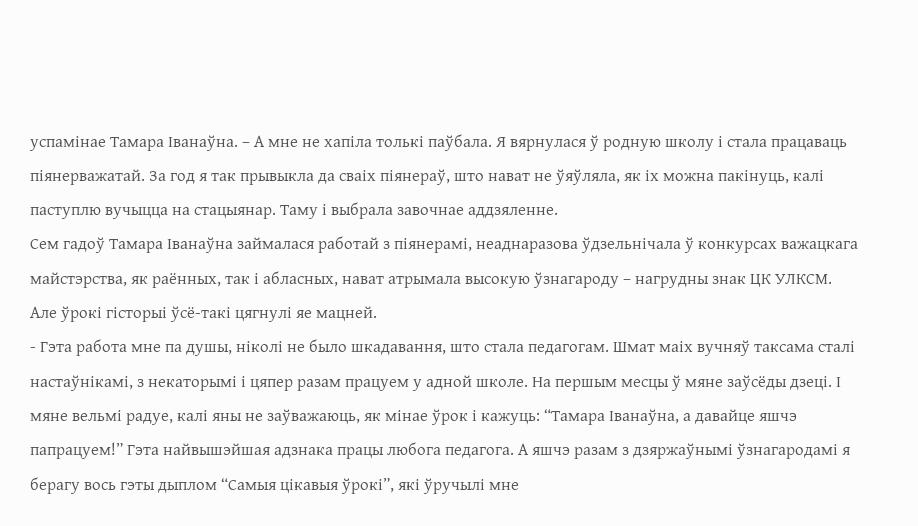успамінае Тамара Іванаўна. – А мне не хапіла толькі паўбала. Я вярнулася ў родную школу і стала працаваць піянерважатай. За год я так прывыкла да сваіх піянераў, што нават не ўяўляла, як іх можна пакінуць, калі паступлю вучыцца на стацыянар. Таму і выбрала завочнае аддзяленне.
Сем гадоў Тамара Іванаўна займалася работай з піянерамі, неаднаразова ўдзельнічала ў конкурсах важацкага майстэрства, як раённых, так і абласных, нават атрымала высокую ўзнагароду – нагрудны знак ЦК УЛКСМ.
Але ўрокі гісторыі ўсё-такі цягнулі яе мацней.
- Гэта работа мне па душы, ніколі не было шкадавання, што стала педагогам. Шмат маіх вучняў таксама сталі настаўнікамі, з некаторымі і цяпер разам працуем у адной школе. На першым месцы ў мяне заўсёды дзеці. І мяне вельмі радуе, калі яны не заўважаюць, як мінае ўрок і кажуць: “Тамара Іванаўна, а давайце яшчэ папрацуем!” Гэта найвышэйшая адзнака працы любога педагога. А яшчэ разам з дзяржаўнымі ўзнагародамі я берагу вось гэты дыплом “Самыя цікавыя ўрокі”, які ўручылі мне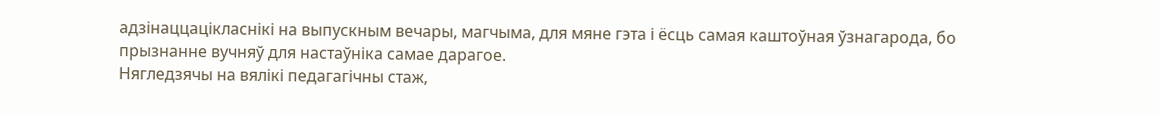адзінаццацікласнікі на выпускным вечары, магчыма, для мяне гэта і ёсць самая каштоўная ўзнагарода, бо прызнанне вучняў для настаўніка самае дарагое.
Нягледзячы на вялікі педагагічны стаж,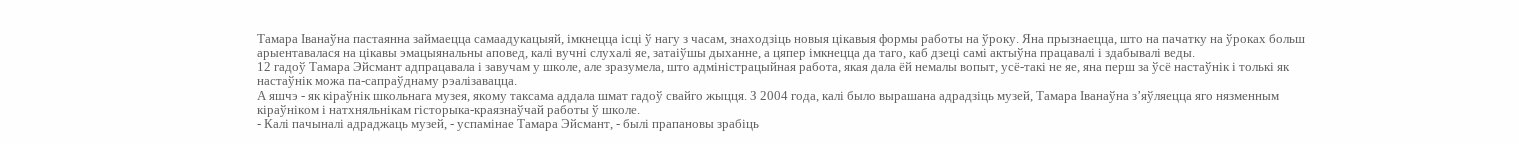Тамара Іванаўна пастаянна займаецца самаадукацыяй, імкнецца ісці ў нагу з часам, знаходзіць новыя цікавыя формы работы на ўроку. Яна прызнаецца, што на пачатку на ўроках больш арыентавалася на цікавы эмацыянальны аповед, калі вучні слухалі яе, затаіўшы дыханне, а цяпер імкнецца да таго, каб дзеці самі актыўна працавалі і здабывалі веды.
12 гадоў Тамара Эйсмант адпрацавала і завучам у школе, але зразумела, што адміністрацыйная работа, якая дала ёй немалы вопыт, усё-такі не яе, яна перш за ўсё настаўнік і толькі як настаўнік можа па-сапраўднаму рэалізавацца.
А яшчэ - як кіраўнік школьнага музея, якому таксама аддала шмат гадоў свайго жыцця. З 2004 года, калі было вырашана адрадзіць музей, Тамара Іванаўна з’яўляецца яго нязменным кіраўніком і натхняльнікам гісторыка-краязнаўчай работы ў школе.
- Калі пачыналі адраджаць музей, - успамінае Тамара Эйсмант, - былі прапановы зрабіць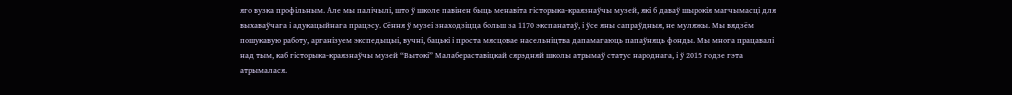яго вузка профільным. Але мы палічылі, што ў школе павінен быць менавіта гісторыка-краязнаўчы музей, які б даваў шырокія магчымасці для выхаваўчага і адукацыйнага працэсу. Сёння ў музеі знаходзіцца больш за 1170 экспанатаў, і ўсе яны сапраўдныя, не муляжы. Мы вядзём пошукавую работу, арганізуем экспедыцыі, вучні, бацькі і проста мясцовае насельніцтва дапамагаюць папаўняць фонды. Мы многа працавалі над тым, каб гісторыка-краязнаўчы музей “Вытокі” Малабераставіцкай сярэдняй школы атрымаў статус народнага, і ў 2015 годзе гэта атрымалася.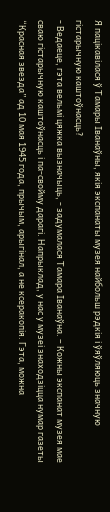Я пацікавілася ў Тамары Іванаўны, якія экспанаты музея найбольш рэдкія і ўяўляюць значную гістарычную каштоўнасць?
- Ведаеце, гэта вельмі цяжка вызначыць, - задумалася Тамара Іванаўна. – Кожны экспанат музея мае сваю гістарычную каштоўнасць і па-свойму дарагі. Напрыклад, у нас у музеі знаходзіцца нумар газеты “Красная звезда” ад 10 мая 1945 года, прычым, арыгінал, а не ксеракопія. Гэта, можна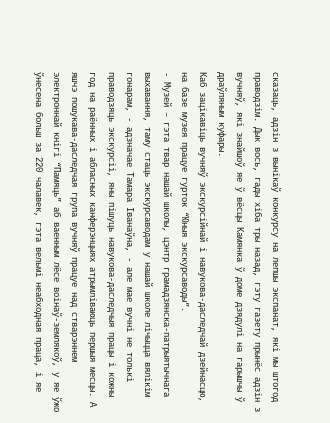сказаць, адзін з вынікаў конкурсу на лепшы экспанат, які мы штогод праводзім. Дык вось, гады хіба тры назад, гэту газету прынёс адзін з вучняў, які знайшоў яе ў вёсцы Камянка ў доме дзядулі на гарышчы ў драўляным куфары.
Каб зацікавіць вучняў экскурсійнай і навукова-даследчай дзейнасцю, на базе музея працуе гурток “Юныя экскурсаводы”.
- Музей – гэта твар нашай школы, цэнтр грамадзянска-патрыятычнага выхавання, таму стаць экскурсаводам у нашай школе лічыцца вялікім гонарам, - адзначае Тамара Іванаўна, - але мае вучні не толькі праводзяць экскурсіі, яны пішуць навукова-даследчыя працы і кожны год на раённых і абласных канферэнцыях атрымліваюць першыя месцы. А яшчэ пошукава-даследчая група вучняў працуе над стварэннем
электроннай кнігі “Памяць” аб ваенным лёсе воінаў-землякоў, у яе ўжо ўнесена больш за 220 чалавек, гэта вельмі неабходная праца, і яе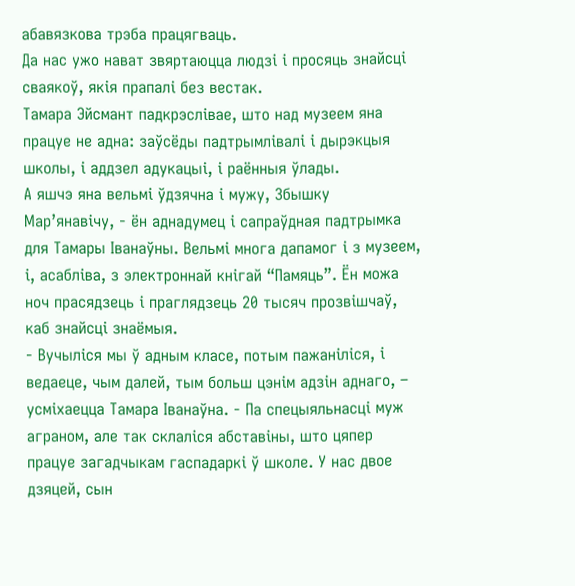абавязкова трэба працягваць.
Да нас ужо нават звяртаюцца людзі і просяць знайсці сваякоў, якія прапалі без вестак.
Тамара Эйсмант падкрэслівае, што над музеем яна працуе не адна: заўсёды падтрымлівалі і дырэкцыя школы, і аддзел адукацыі, і раённыя ўлады.
А яшчэ яна вельмі ўдзячна і мужу, Збышку Мар’янавічу, - ён аднадумец і сапраўдная падтрымка для Тамары Іванаўны. Вельмі многа дапамог і з музеем, і, асабліва, з электроннай кнігай “Памяць”. Ён можа ноч прасядзець і праглядзець 20 тысяч прозвішчаў, каб знайсці знаёмыя.
- Вучыліся мы ў адным класе, потым пажаніліся, і ведаеце, чым далей, тым больш цэнім адзін аднаго, – усміхаецца Тамара Іванаўна. - Па спецыяльнасці муж аграном, але так склаліся абставіны, што цяпер працуе загадчыкам гаспадаркі ў школе. У нас двое дзяцей, сын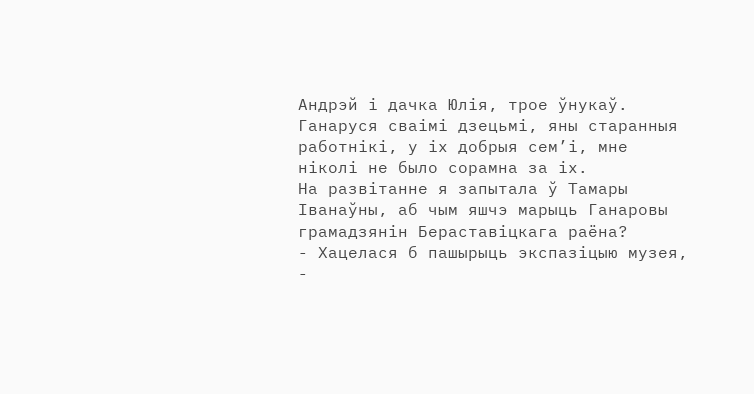Андрэй і дачка Юлія, трое ўнукаў. Ганаруся сваімі дзецьмі, яны старанныя работнікі, у іх добрыя сем’і, мне ніколі не было сорамна за іх.
На развітанне я запытала ў Тамары Іванаўны, аб чым яшчэ марыць Ганаровы грамадзянін Бераставіцкага раёна?
- Хацелася б пашырыць экспазіцыю музея, -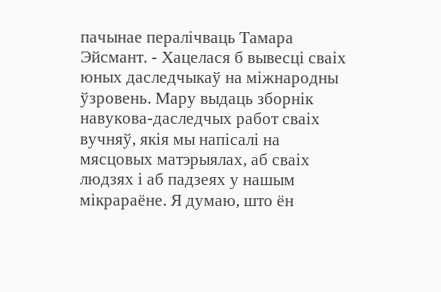пачынае пералічваць Тамара Эйсмант. - Хацелася б вывесці сваіх юных даследчыкаў на міжнародны ўзровень. Мару выдаць зборнік навукова-даследчых работ сваіх вучняў, якія мы напісалі на мясцовых матэрыялах, аб сваіх людзях і аб падзеях у нашым мікрараёне. Я думаю, што ён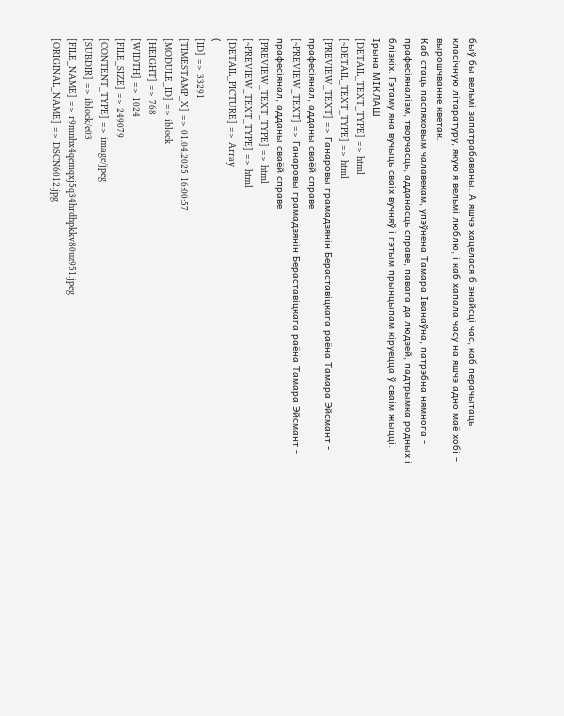быў бы вельмі запатрабаваны. А яшчэ хацелася б знайсці час, каб перачытаць класічную літаратуру, якую я вельмі люблю, і каб хапала часу на яшчэ адно маё хобі – вырошчванне кветак.
Каб стаць паспяховым чалавекам, упэўнена Тамара Іванаўна, патрэбна нямнога - прафесіяналізм, творчасць, адданасць справе, павага да людзей, падтрымка родных і блізкіх. Гэтаму яна вучыць сваіх вучняў і гэтым прынцыпам кіруецца ў сваім жыцці.
Ірына МІКЛАШ
[DETAIL_TEXT_TYPE] => html
[~DETAIL_TEXT_TYPE] => html
[PREVIEW_TEXT] => Ганаровы грамадзянін Бераставіцкага раёна Тамара Эйсмант - прафесіянал, адданы сваёй справе
[~PREVIEW_TEXT] => Ганаровы грамадзянін Бераставіцкага раёна Тамара Эйсмант - прафесіянал, адданы сваёй справе
[PREVIEW_TEXT_TYPE] => html
[~PREVIEW_TEXT_TYPE] => html
[DETAIL_PICTURE] => Array
(
[ID] => 33291
[TIMESTAMP_X] => 01.04.2025 16:00:57
[MODULE_ID] => iblock
[HEIGHT] => 768
[WIDTH] => 1024
[FILE_SIZE] => 249079
[CONTENT_TYPE] => image/jpeg
[SUBDIR] => iblock/e03
[FILE_NAME] => r9mnhx4qemqxj5q34hrdhpkkv80uz951.jpeg
[ORIGINAL_NAME] => DSCN6012.jpg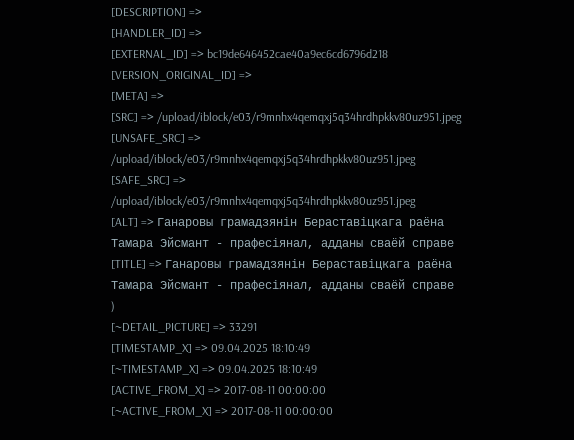[DESCRIPTION] =>
[HANDLER_ID] =>
[EXTERNAL_ID] => bc19de646452cae40a9ec6cd6796d218
[VERSION_ORIGINAL_ID] =>
[META] =>
[SRC] => /upload/iblock/e03/r9mnhx4qemqxj5q34hrdhpkkv80uz951.jpeg
[UNSAFE_SRC] => /upload/iblock/e03/r9mnhx4qemqxj5q34hrdhpkkv80uz951.jpeg
[SAFE_SRC] => /upload/iblock/e03/r9mnhx4qemqxj5q34hrdhpkkv80uz951.jpeg
[ALT] => Ганаровы грамадзянін Бераставіцкага раёна Тамара Эйсмант - прафесіянал, адданы сваёй справе
[TITLE] => Ганаровы грамадзянін Бераставіцкага раёна Тамара Эйсмант - прафесіянал, адданы сваёй справе
)
[~DETAIL_PICTURE] => 33291
[TIMESTAMP_X] => 09.04.2025 18:10:49
[~TIMESTAMP_X] => 09.04.2025 18:10:49
[ACTIVE_FROM_X] => 2017-08-11 00:00:00
[~ACTIVE_FROM_X] => 2017-08-11 00:00:00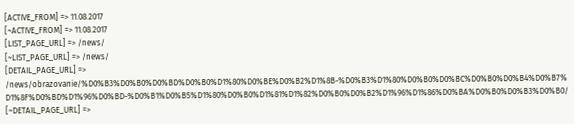[ACTIVE_FROM] => 11.08.2017
[~ACTIVE_FROM] => 11.08.2017
[LIST_PAGE_URL] => /news/
[~LIST_PAGE_URL] => /news/
[DETAIL_PAGE_URL] => /news/obrazovanie/%D0%B3%D0%B0%D0%BD%D0%B0%D1%80%D0%BE%D0%B2%D1%8B-%D0%B3%D1%80%D0%B0%D0%BC%D0%B0%D0%B4%D0%B7%D1%8F%D0%BD%D1%96%D0%BD-%D0%B1%D0%B5%D1%80%D0%B0%D1%81%D1%82%D0%B0%D0%B2%D1%96%D1%86%D0%BA%D0%B0%D0%B3%D0%B0/
[~DETAIL_PAGE_URL] =>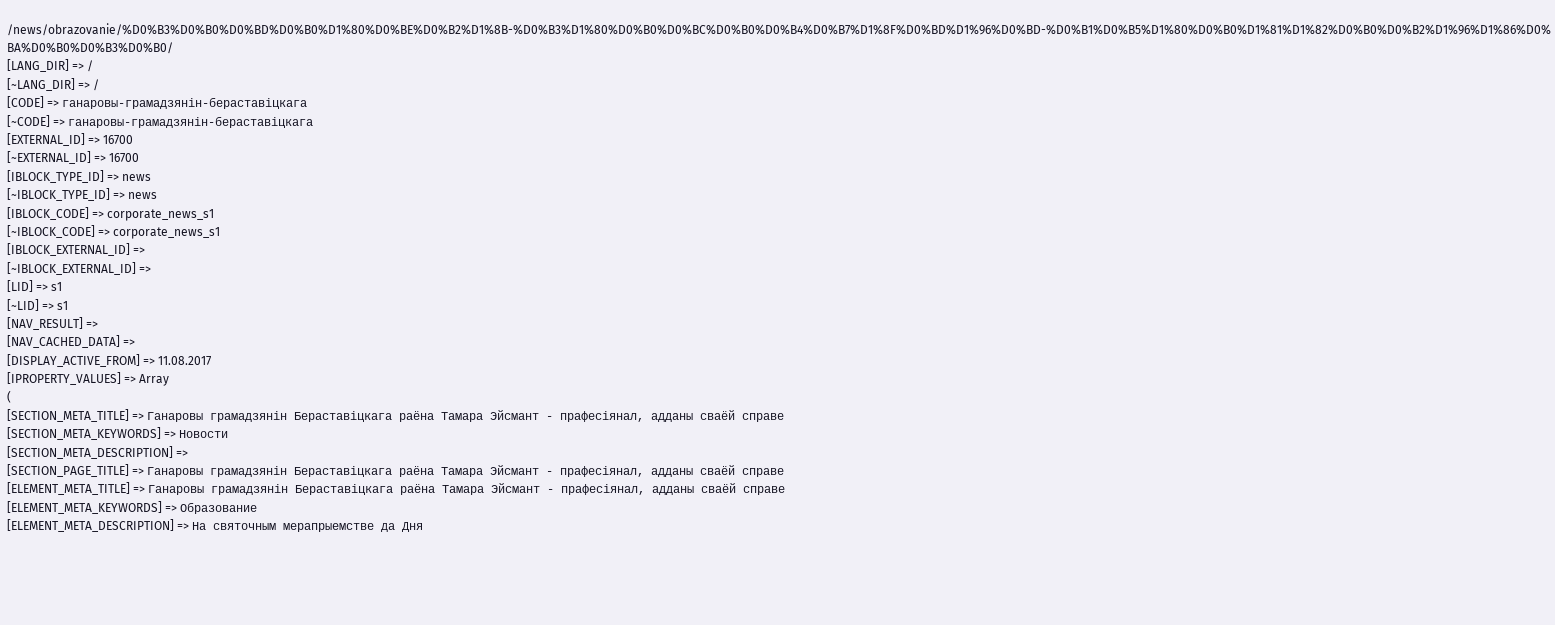/news/obrazovanie/%D0%B3%D0%B0%D0%BD%D0%B0%D1%80%D0%BE%D0%B2%D1%8B-%D0%B3%D1%80%D0%B0%D0%BC%D0%B0%D0%B4%D0%B7%D1%8F%D0%BD%D1%96%D0%BD-%D0%B1%D0%B5%D1%80%D0%B0%D1%81%D1%82%D0%B0%D0%B2%D1%96%D1%86%D0%BA%D0%B0%D0%B3%D0%B0/
[LANG_DIR] => /
[~LANG_DIR] => /
[CODE] => ганаровы-грамадзянін-бераставіцкага
[~CODE] => ганаровы-грамадзянін-бераставіцкага
[EXTERNAL_ID] => 16700
[~EXTERNAL_ID] => 16700
[IBLOCK_TYPE_ID] => news
[~IBLOCK_TYPE_ID] => news
[IBLOCK_CODE] => corporate_news_s1
[~IBLOCK_CODE] => corporate_news_s1
[IBLOCK_EXTERNAL_ID] =>
[~IBLOCK_EXTERNAL_ID] =>
[LID] => s1
[~LID] => s1
[NAV_RESULT] =>
[NAV_CACHED_DATA] =>
[DISPLAY_ACTIVE_FROM] => 11.08.2017
[IPROPERTY_VALUES] => Array
(
[SECTION_META_TITLE] => Ганаровы грамадзянін Бераставіцкага раёна Тамара Эйсмант - прафесіянал, адданы сваёй справе
[SECTION_META_KEYWORDS] => Новости
[SECTION_META_DESCRIPTION] =>
[SECTION_PAGE_TITLE] => Ганаровы грамадзянін Бераставіцкага раёна Тамара Эйсмант - прафесіянал, адданы сваёй справе
[ELEMENT_META_TITLE] => Ганаровы грамадзянін Бераставіцкага раёна Тамара Эйсмант - прафесіянал, адданы сваёй справе
[ELEMENT_META_KEYWORDS] => Образование
[ELEMENT_META_DESCRIPTION] => На святочным мерапрыемстве да Дня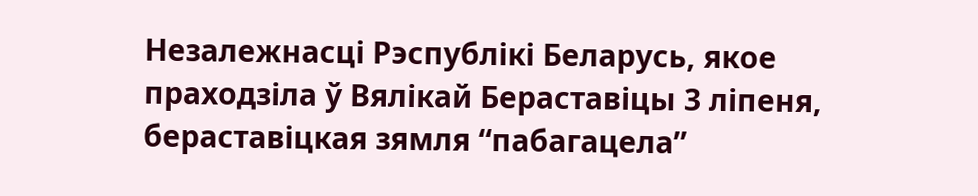Незалежнасці Рэспублікі Беларусь, якое праходзіла ў Вялікай Бераставіцы 3 ліпеня, бераставіцкая зямля “пабагацела”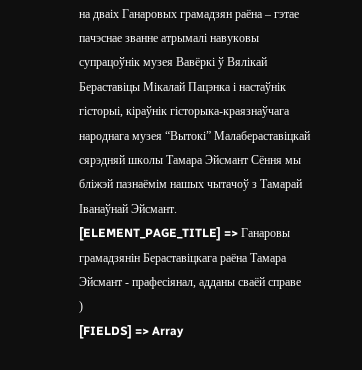на дваіх Ганаровых грамадзян раёна – гэтае пачэснае званне атрымалі навуковы супрацоўнік музея Вавёркі ў Вялікай Бераставіцы Мікалай Пацэнка і настаўнік гісторыі, кіраўнік гісторыка-краязнаўчага народнага музея “Вытокі” Малабераставіцкай сярэдняй школы Тамара Эйсмант Сёння мы бліжэй пазнаёмім нашых чытачоў з Тамарай Іванаўнай Эйсмант.
[ELEMENT_PAGE_TITLE] => Ганаровы грамадзянін Бераставіцкага раёна Тамара Эйсмант - прафесіянал, адданы сваёй справе
)
[FIELDS] => Array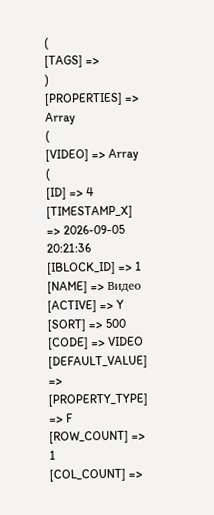(
[TAGS] =>
)
[PROPERTIES] => Array
(
[VIDEO] => Array
(
[ID] => 4
[TIMESTAMP_X] => 2026-09-05 20:21:36
[IBLOCK_ID] => 1
[NAME] => Видео
[ACTIVE] => Y
[SORT] => 500
[CODE] => VIDEO
[DEFAULT_VALUE] =>
[PROPERTY_TYPE] => F
[ROW_COUNT] => 1
[COL_COUNT] =>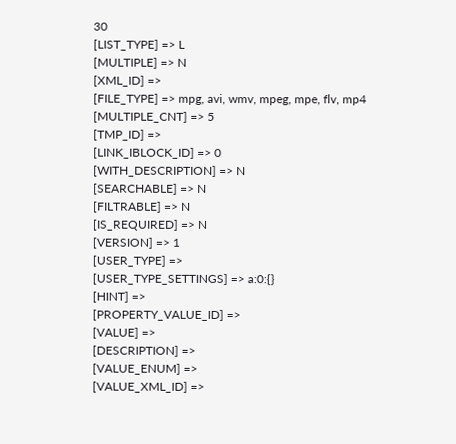30
[LIST_TYPE] => L
[MULTIPLE] => N
[XML_ID] =>
[FILE_TYPE] => mpg, avi, wmv, mpeg, mpe, flv, mp4
[MULTIPLE_CNT] => 5
[TMP_ID] =>
[LINK_IBLOCK_ID] => 0
[WITH_DESCRIPTION] => N
[SEARCHABLE] => N
[FILTRABLE] => N
[IS_REQUIRED] => N
[VERSION] => 1
[USER_TYPE] =>
[USER_TYPE_SETTINGS] => a:0:{}
[HINT] =>
[PROPERTY_VALUE_ID] =>
[VALUE] =>
[DESCRIPTION] =>
[VALUE_ENUM] =>
[VALUE_XML_ID] =>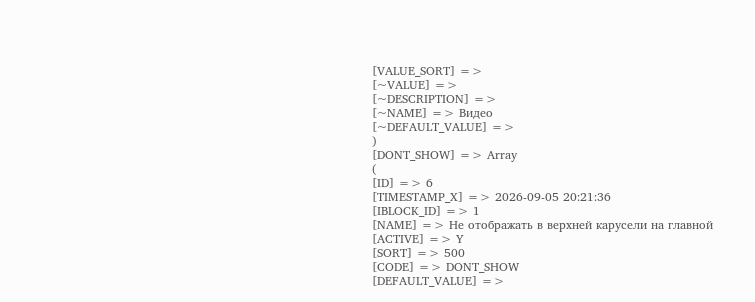[VALUE_SORT] =>
[~VALUE] =>
[~DESCRIPTION] =>
[~NAME] => Видео
[~DEFAULT_VALUE] =>
)
[DONT_SHOW] => Array
(
[ID] => 6
[TIMESTAMP_X] => 2026-09-05 20:21:36
[IBLOCK_ID] => 1
[NAME] => Не отображать в верхней карусели на главной
[ACTIVE] => Y
[SORT] => 500
[CODE] => DONT_SHOW
[DEFAULT_VALUE] =>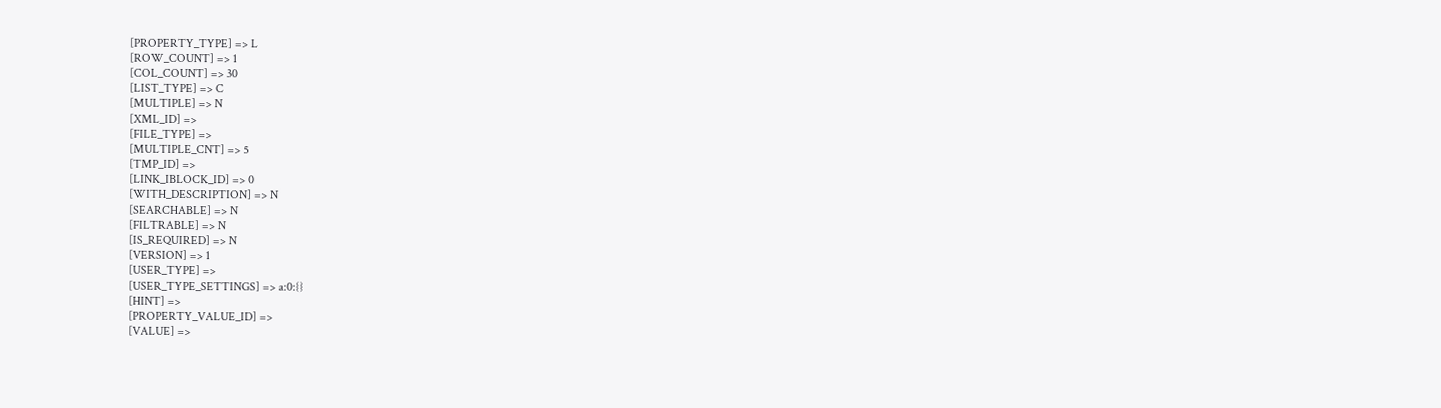[PROPERTY_TYPE] => L
[ROW_COUNT] => 1
[COL_COUNT] => 30
[LIST_TYPE] => C
[MULTIPLE] => N
[XML_ID] =>
[FILE_TYPE] =>
[MULTIPLE_CNT] => 5
[TMP_ID] =>
[LINK_IBLOCK_ID] => 0
[WITH_DESCRIPTION] => N
[SEARCHABLE] => N
[FILTRABLE] => N
[IS_REQUIRED] => N
[VERSION] => 1
[USER_TYPE] =>
[USER_TYPE_SETTINGS] => a:0:{}
[HINT] =>
[PROPERTY_VALUE_ID] =>
[VALUE] =>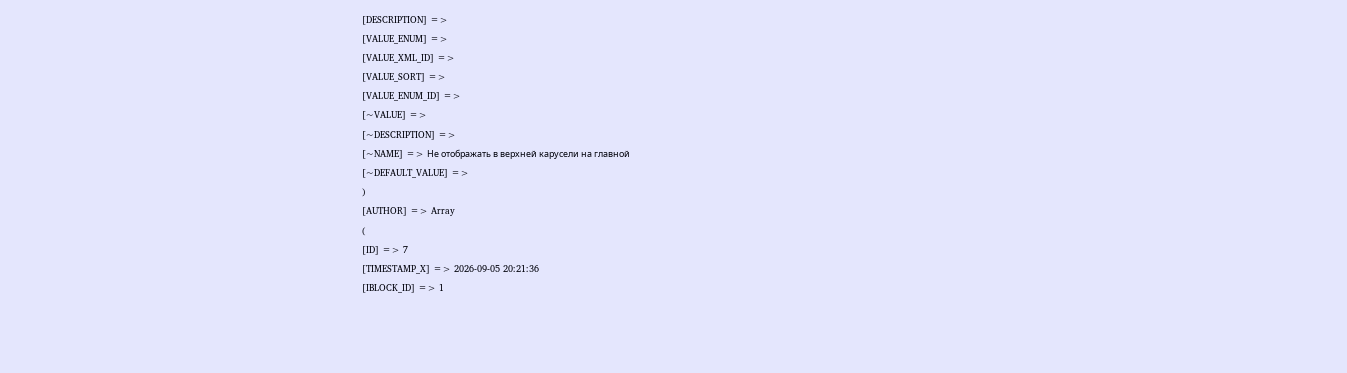[DESCRIPTION] =>
[VALUE_ENUM] =>
[VALUE_XML_ID] =>
[VALUE_SORT] =>
[VALUE_ENUM_ID] =>
[~VALUE] =>
[~DESCRIPTION] =>
[~NAME] => Не отображать в верхней карусели на главной
[~DEFAULT_VALUE] =>
)
[AUTHOR] => Array
(
[ID] => 7
[TIMESTAMP_X] => 2026-09-05 20:21:36
[IBLOCK_ID] => 1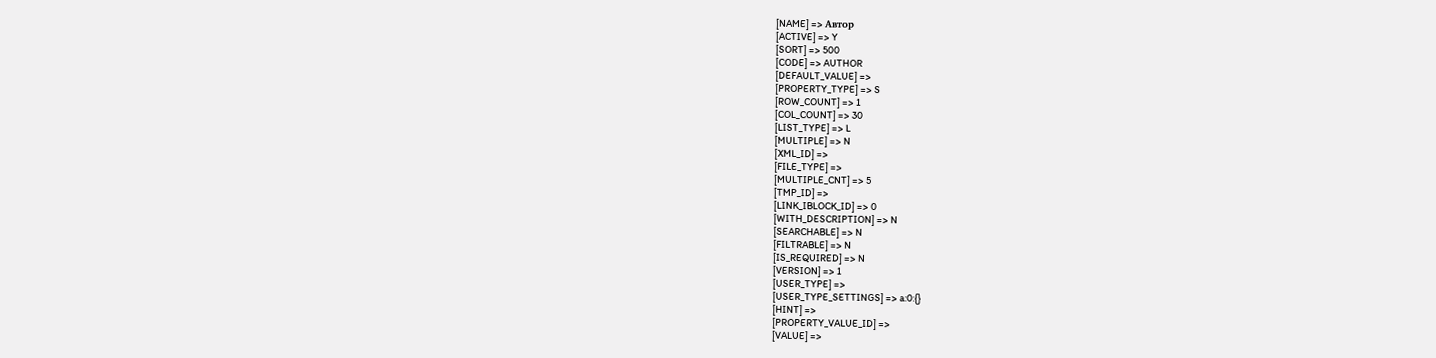[NAME] => Автор
[ACTIVE] => Y
[SORT] => 500
[CODE] => AUTHOR
[DEFAULT_VALUE] =>
[PROPERTY_TYPE] => S
[ROW_COUNT] => 1
[COL_COUNT] => 30
[LIST_TYPE] => L
[MULTIPLE] => N
[XML_ID] =>
[FILE_TYPE] =>
[MULTIPLE_CNT] => 5
[TMP_ID] =>
[LINK_IBLOCK_ID] => 0
[WITH_DESCRIPTION] => N
[SEARCHABLE] => N
[FILTRABLE] => N
[IS_REQUIRED] => N
[VERSION] => 1
[USER_TYPE] =>
[USER_TYPE_SETTINGS] => a:0:{}
[HINT] =>
[PROPERTY_VALUE_ID] =>
[VALUE] =>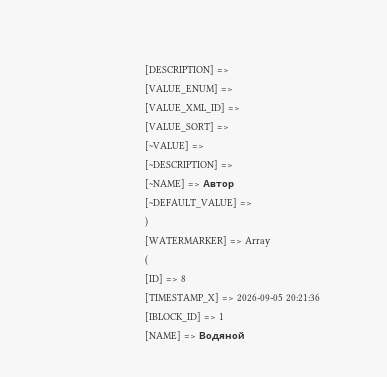[DESCRIPTION] =>
[VALUE_ENUM] =>
[VALUE_XML_ID] =>
[VALUE_SORT] =>
[~VALUE] =>
[~DESCRIPTION] =>
[~NAME] => Автор
[~DEFAULT_VALUE] =>
)
[WATERMARKER] => Array
(
[ID] => 8
[TIMESTAMP_X] => 2026-09-05 20:21:36
[IBLOCK_ID] => 1
[NAME] => Водяной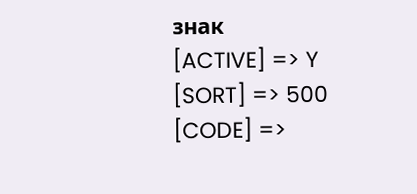знак
[ACTIVE] => Y
[SORT] => 500
[CODE] =>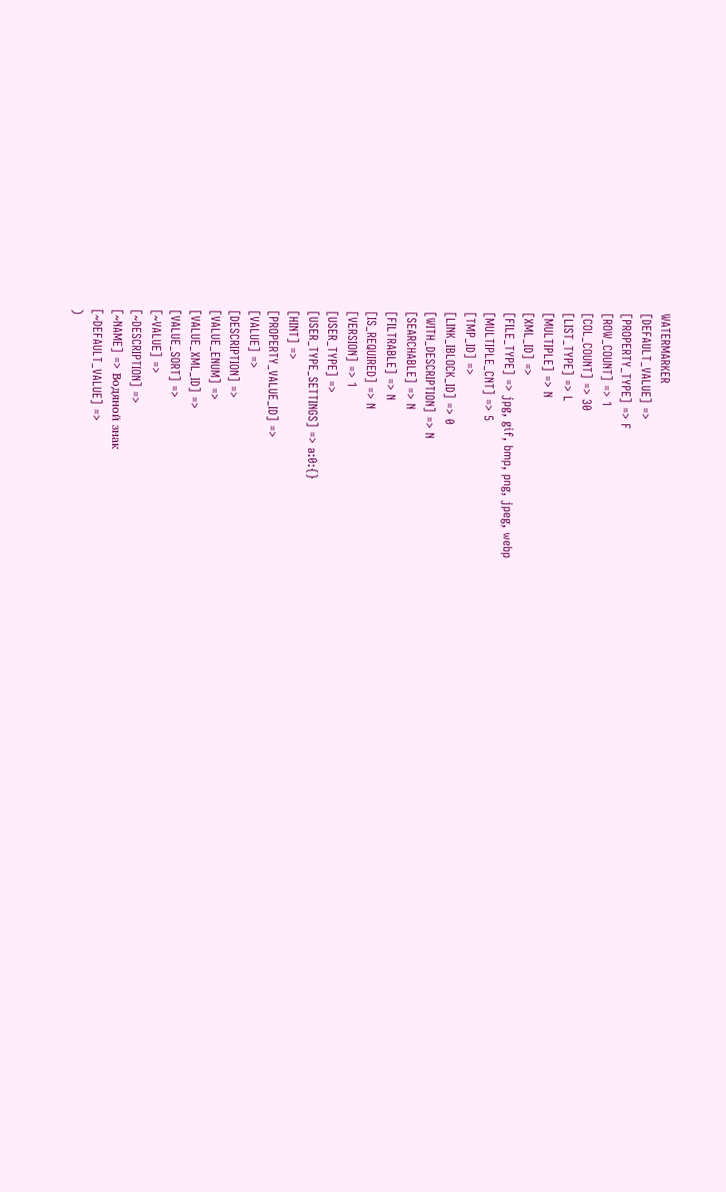WATERMARKER
[DEFAULT_VALUE] =>
[PROPERTY_TYPE] => F
[ROW_COUNT] => 1
[COL_COUNT] => 30
[LIST_TYPE] => L
[MULTIPLE] => N
[XML_ID] =>
[FILE_TYPE] => jpg, gif, bmp, png, jpeg, webp
[MULTIPLE_CNT] => 5
[TMP_ID] =>
[LINK_IBLOCK_ID] => 0
[WITH_DESCRIPTION] => N
[SEARCHABLE] => N
[FILTRABLE] => N
[IS_REQUIRED] => N
[VERSION] => 1
[USER_TYPE] =>
[USER_TYPE_SETTINGS] => a:0:{}
[HINT] =>
[PROPERTY_VALUE_ID] =>
[VALUE] =>
[DESCRIPTION] =>
[VALUE_ENUM] =>
[VALUE_XML_ID] =>
[VALUE_SORT] =>
[~VALUE] =>
[~DESCRIPTION] =>
[~NAME] => Водяной знак
[~DEFAULT_VALUE] =>
)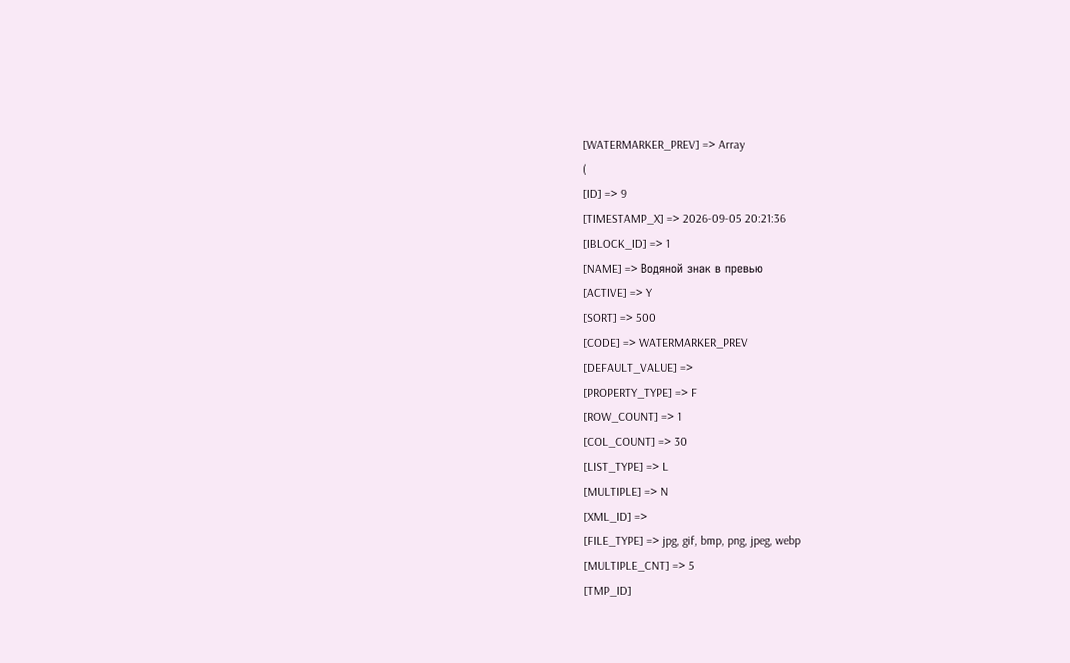[WATERMARKER_PREV] => Array
(
[ID] => 9
[TIMESTAMP_X] => 2026-09-05 20:21:36
[IBLOCK_ID] => 1
[NAME] => Водяной знак в превью
[ACTIVE] => Y
[SORT] => 500
[CODE] => WATERMARKER_PREV
[DEFAULT_VALUE] =>
[PROPERTY_TYPE] => F
[ROW_COUNT] => 1
[COL_COUNT] => 30
[LIST_TYPE] => L
[MULTIPLE] => N
[XML_ID] =>
[FILE_TYPE] => jpg, gif, bmp, png, jpeg, webp
[MULTIPLE_CNT] => 5
[TMP_ID]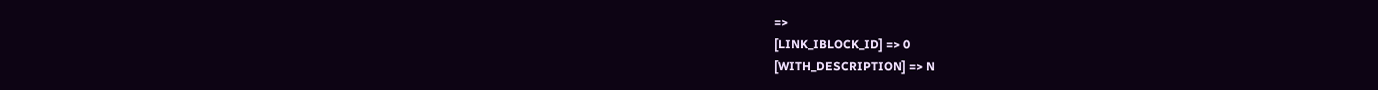=>
[LINK_IBLOCK_ID] => 0
[WITH_DESCRIPTION] => N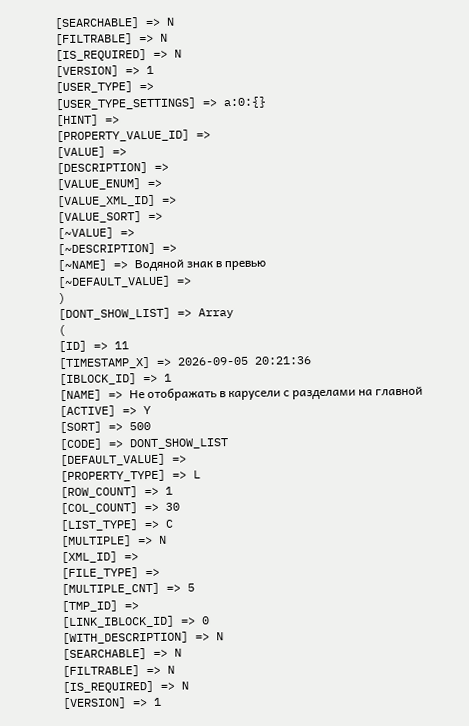[SEARCHABLE] => N
[FILTRABLE] => N
[IS_REQUIRED] => N
[VERSION] => 1
[USER_TYPE] =>
[USER_TYPE_SETTINGS] => a:0:{}
[HINT] =>
[PROPERTY_VALUE_ID] =>
[VALUE] =>
[DESCRIPTION] =>
[VALUE_ENUM] =>
[VALUE_XML_ID] =>
[VALUE_SORT] =>
[~VALUE] =>
[~DESCRIPTION] =>
[~NAME] => Водяной знак в превью
[~DEFAULT_VALUE] =>
)
[DONT_SHOW_LIST] => Array
(
[ID] => 11
[TIMESTAMP_X] => 2026-09-05 20:21:36
[IBLOCK_ID] => 1
[NAME] => Не отображать в карусели с разделами на главной
[ACTIVE] => Y
[SORT] => 500
[CODE] => DONT_SHOW_LIST
[DEFAULT_VALUE] =>
[PROPERTY_TYPE] => L
[ROW_COUNT] => 1
[COL_COUNT] => 30
[LIST_TYPE] => C
[MULTIPLE] => N
[XML_ID] =>
[FILE_TYPE] =>
[MULTIPLE_CNT] => 5
[TMP_ID] =>
[LINK_IBLOCK_ID] => 0
[WITH_DESCRIPTION] => N
[SEARCHABLE] => N
[FILTRABLE] => N
[IS_REQUIRED] => N
[VERSION] => 1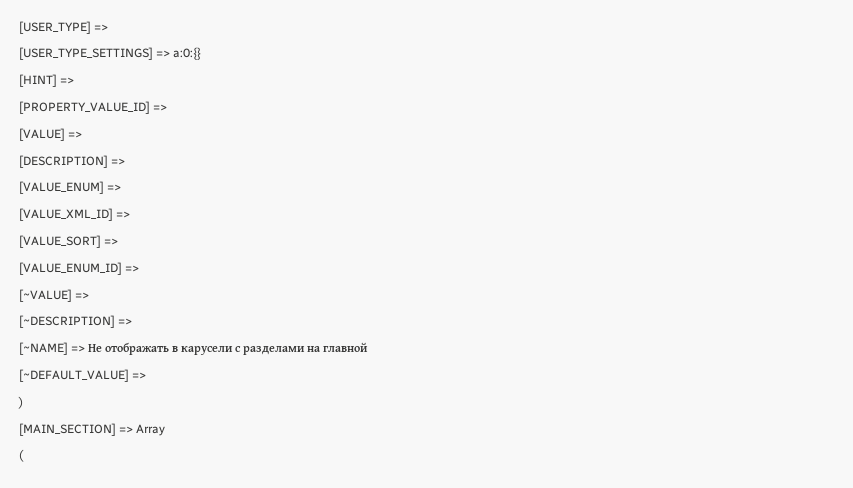[USER_TYPE] =>
[USER_TYPE_SETTINGS] => a:0:{}
[HINT] =>
[PROPERTY_VALUE_ID] =>
[VALUE] =>
[DESCRIPTION] =>
[VALUE_ENUM] =>
[VALUE_XML_ID] =>
[VALUE_SORT] =>
[VALUE_ENUM_ID] =>
[~VALUE] =>
[~DESCRIPTION] =>
[~NAME] => Не отображать в карусели с разделами на главной
[~DEFAULT_VALUE] =>
)
[MAIN_SECTION] => Array
(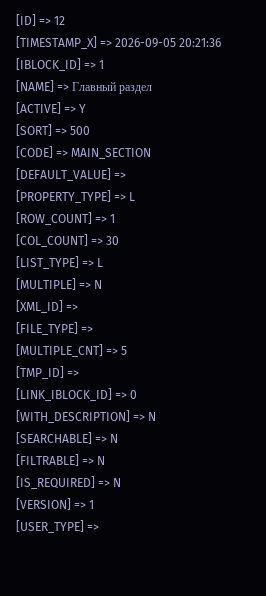[ID] => 12
[TIMESTAMP_X] => 2026-09-05 20:21:36
[IBLOCK_ID] => 1
[NAME] => Главный раздел
[ACTIVE] => Y
[SORT] => 500
[CODE] => MAIN_SECTION
[DEFAULT_VALUE] =>
[PROPERTY_TYPE] => L
[ROW_COUNT] => 1
[COL_COUNT] => 30
[LIST_TYPE] => L
[MULTIPLE] => N
[XML_ID] =>
[FILE_TYPE] =>
[MULTIPLE_CNT] => 5
[TMP_ID] =>
[LINK_IBLOCK_ID] => 0
[WITH_DESCRIPTION] => N
[SEARCHABLE] => N
[FILTRABLE] => N
[IS_REQUIRED] => N
[VERSION] => 1
[USER_TYPE] =>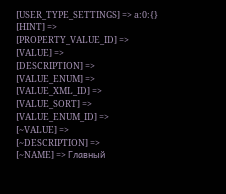[USER_TYPE_SETTINGS] => a:0:{}
[HINT] =>
[PROPERTY_VALUE_ID] =>
[VALUE] =>
[DESCRIPTION] =>
[VALUE_ENUM] =>
[VALUE_XML_ID] =>
[VALUE_SORT] =>
[VALUE_ENUM_ID] =>
[~VALUE] =>
[~DESCRIPTION] =>
[~NAME] => Главный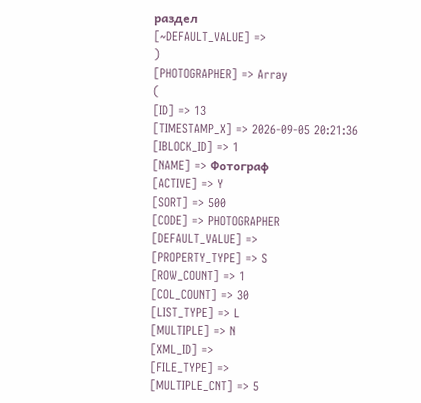раздел
[~DEFAULT_VALUE] =>
)
[PHOTOGRAPHER] => Array
(
[ID] => 13
[TIMESTAMP_X] => 2026-09-05 20:21:36
[IBLOCK_ID] => 1
[NAME] => Фотограф
[ACTIVE] => Y
[SORT] => 500
[CODE] => PHOTOGRAPHER
[DEFAULT_VALUE] =>
[PROPERTY_TYPE] => S
[ROW_COUNT] => 1
[COL_COUNT] => 30
[LIST_TYPE] => L
[MULTIPLE] => N
[XML_ID] =>
[FILE_TYPE] =>
[MULTIPLE_CNT] => 5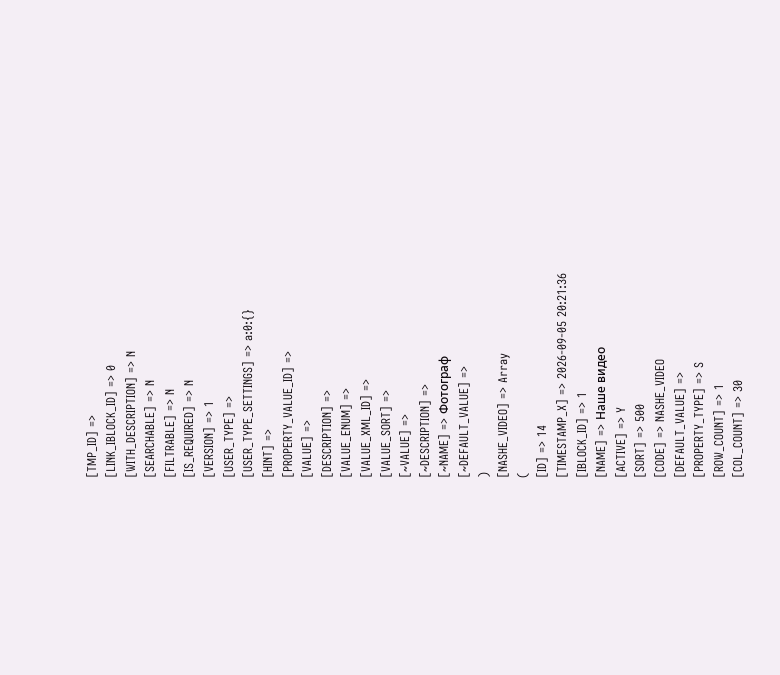[TMP_ID] =>
[LINK_IBLOCK_ID] => 0
[WITH_DESCRIPTION] => N
[SEARCHABLE] => N
[FILTRABLE] => N
[IS_REQUIRED] => N
[VERSION] => 1
[USER_TYPE] =>
[USER_TYPE_SETTINGS] => a:0:{}
[HINT] =>
[PROPERTY_VALUE_ID] =>
[VALUE] =>
[DESCRIPTION] =>
[VALUE_ENUM] =>
[VALUE_XML_ID] =>
[VALUE_SORT] =>
[~VALUE] =>
[~DESCRIPTION] =>
[~NAME] => Фотограф
[~DEFAULT_VALUE] =>
)
[NASHE_VIDEO] => Array
(
[ID] => 14
[TIMESTAMP_X] => 2026-09-05 20:21:36
[IBLOCK_ID] => 1
[NAME] => Наше видео
[ACTIVE] => Y
[SORT] => 500
[CODE] => NASHE_VIDEO
[DEFAULT_VALUE] =>
[PROPERTY_TYPE] => S
[ROW_COUNT] => 1
[COL_COUNT] => 30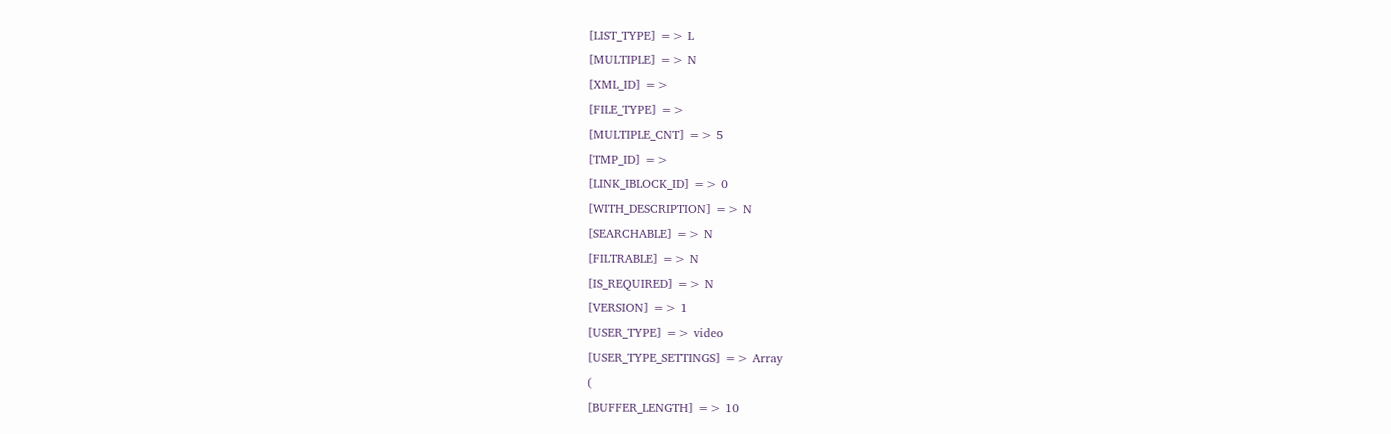[LIST_TYPE] => L
[MULTIPLE] => N
[XML_ID] =>
[FILE_TYPE] =>
[MULTIPLE_CNT] => 5
[TMP_ID] =>
[LINK_IBLOCK_ID] => 0
[WITH_DESCRIPTION] => N
[SEARCHABLE] => N
[FILTRABLE] => N
[IS_REQUIRED] => N
[VERSION] => 1
[USER_TYPE] => video
[USER_TYPE_SETTINGS] => Array
(
[BUFFER_LENGTH] => 10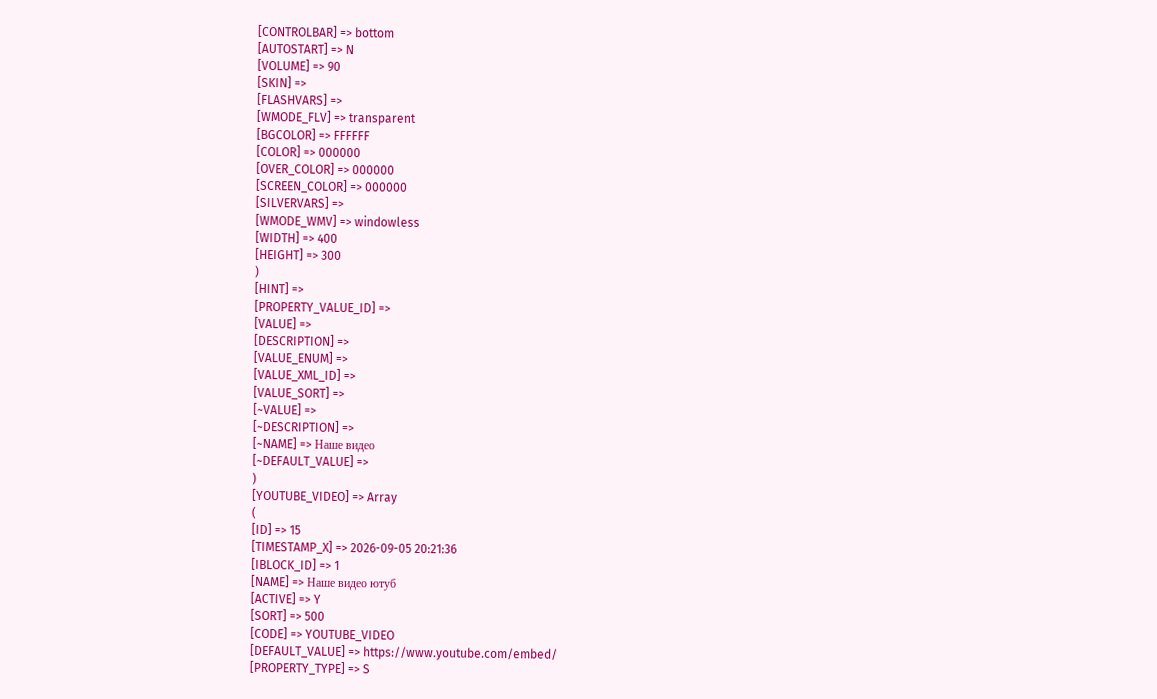[CONTROLBAR] => bottom
[AUTOSTART] => N
[VOLUME] => 90
[SKIN] =>
[FLASHVARS] =>
[WMODE_FLV] => transparent
[BGCOLOR] => FFFFFF
[COLOR] => 000000
[OVER_COLOR] => 000000
[SCREEN_COLOR] => 000000
[SILVERVARS] =>
[WMODE_WMV] => windowless
[WIDTH] => 400
[HEIGHT] => 300
)
[HINT] =>
[PROPERTY_VALUE_ID] =>
[VALUE] =>
[DESCRIPTION] =>
[VALUE_ENUM] =>
[VALUE_XML_ID] =>
[VALUE_SORT] =>
[~VALUE] =>
[~DESCRIPTION] =>
[~NAME] => Наше видео
[~DEFAULT_VALUE] =>
)
[YOUTUBE_VIDEO] => Array
(
[ID] => 15
[TIMESTAMP_X] => 2026-09-05 20:21:36
[IBLOCK_ID] => 1
[NAME] => Наше видео ютуб
[ACTIVE] => Y
[SORT] => 500
[CODE] => YOUTUBE_VIDEO
[DEFAULT_VALUE] => https://www.youtube.com/embed/
[PROPERTY_TYPE] => S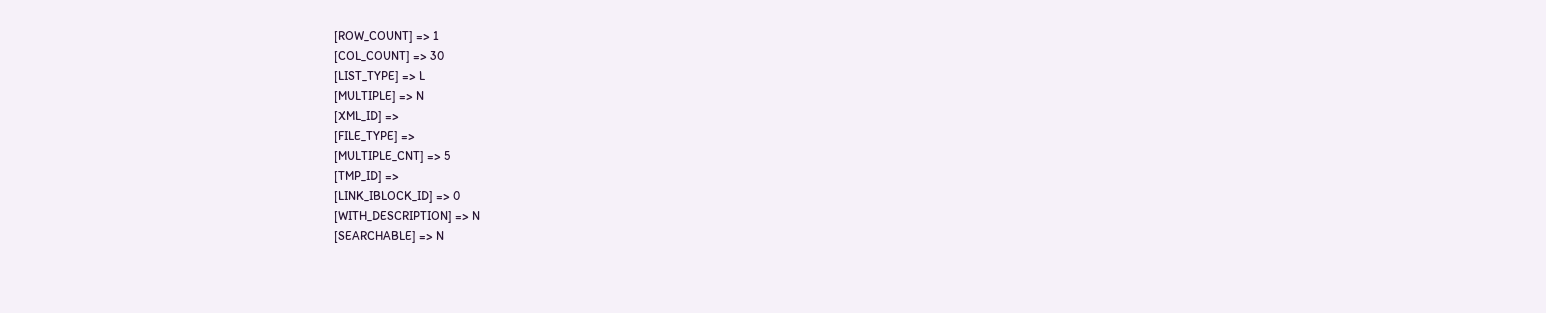[ROW_COUNT] => 1
[COL_COUNT] => 30
[LIST_TYPE] => L
[MULTIPLE] => N
[XML_ID] =>
[FILE_TYPE] =>
[MULTIPLE_CNT] => 5
[TMP_ID] =>
[LINK_IBLOCK_ID] => 0
[WITH_DESCRIPTION] => N
[SEARCHABLE] => N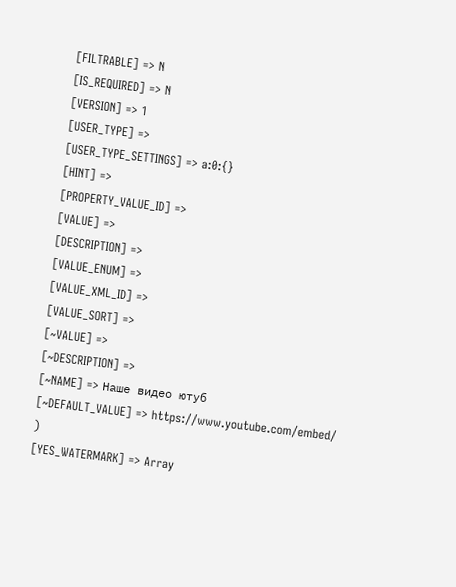[FILTRABLE] => N
[IS_REQUIRED] => N
[VERSION] => 1
[USER_TYPE] =>
[USER_TYPE_SETTINGS] => a:0:{}
[HINT] =>
[PROPERTY_VALUE_ID] =>
[VALUE] =>
[DESCRIPTION] =>
[VALUE_ENUM] =>
[VALUE_XML_ID] =>
[VALUE_SORT] =>
[~VALUE] =>
[~DESCRIPTION] =>
[~NAME] => Наше видео ютуб
[~DEFAULT_VALUE] => https://www.youtube.com/embed/
)
[YES_WATERMARK] => Array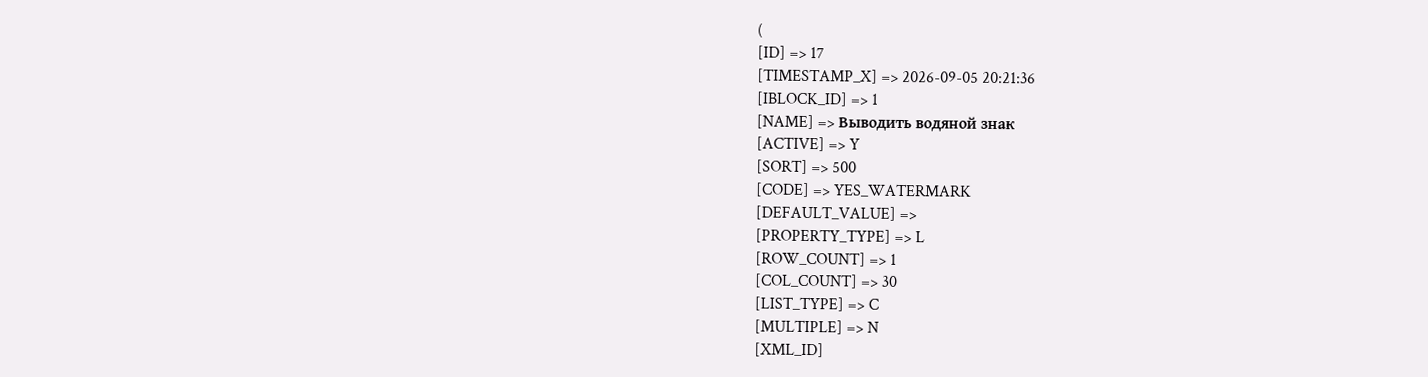(
[ID] => 17
[TIMESTAMP_X] => 2026-09-05 20:21:36
[IBLOCK_ID] => 1
[NAME] => Выводить водяной знак
[ACTIVE] => Y
[SORT] => 500
[CODE] => YES_WATERMARK
[DEFAULT_VALUE] =>
[PROPERTY_TYPE] => L
[ROW_COUNT] => 1
[COL_COUNT] => 30
[LIST_TYPE] => C
[MULTIPLE] => N
[XML_ID]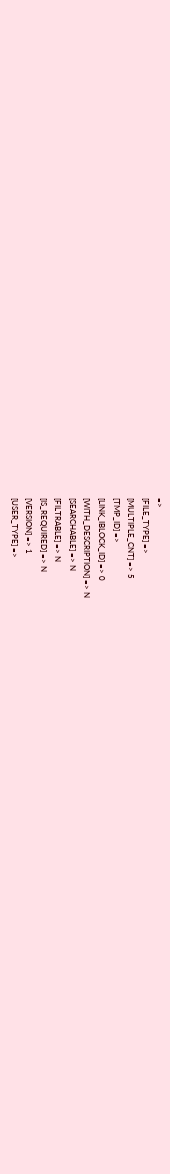=>
[FILE_TYPE] =>
[MULTIPLE_CNT] => 5
[TMP_ID] =>
[LINK_IBLOCK_ID] => 0
[WITH_DESCRIPTION] => N
[SEARCHABLE] => N
[FILTRABLE] => N
[IS_REQUIRED] => N
[VERSION] => 1
[USER_TYPE] =>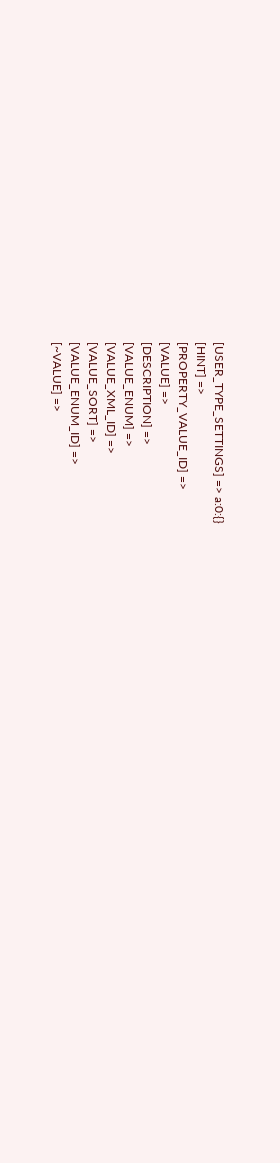[USER_TYPE_SETTINGS] => a:0:{}
[HINT] =>
[PROPERTY_VALUE_ID] =>
[VALUE] =>
[DESCRIPTION] =>
[VALUE_ENUM] =>
[VALUE_XML_ID] =>
[VALUE_SORT] =>
[VALUE_ENUM_ID] =>
[~VALUE] =>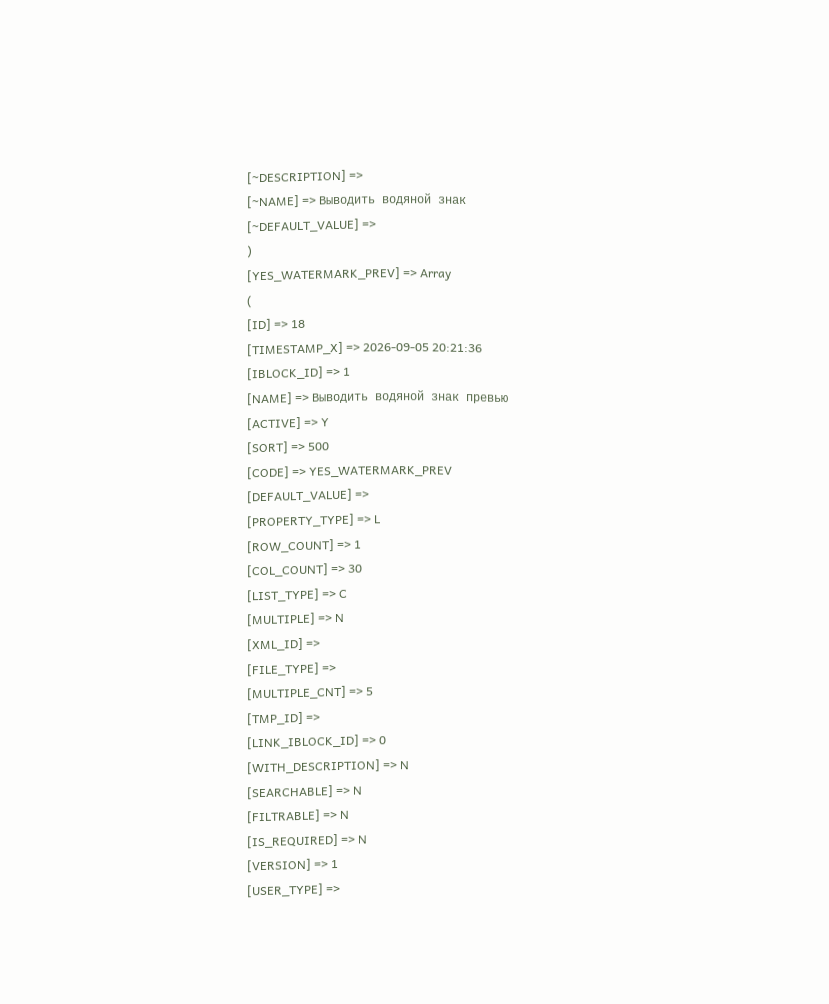[~DESCRIPTION] =>
[~NAME] => Выводить водяной знак
[~DEFAULT_VALUE] =>
)
[YES_WATERMARK_PREV] => Array
(
[ID] => 18
[TIMESTAMP_X] => 2026-09-05 20:21:36
[IBLOCK_ID] => 1
[NAME] => Выводить водяной знак превью
[ACTIVE] => Y
[SORT] => 500
[CODE] => YES_WATERMARK_PREV
[DEFAULT_VALUE] =>
[PROPERTY_TYPE] => L
[ROW_COUNT] => 1
[COL_COUNT] => 30
[LIST_TYPE] => C
[MULTIPLE] => N
[XML_ID] =>
[FILE_TYPE] =>
[MULTIPLE_CNT] => 5
[TMP_ID] =>
[LINK_IBLOCK_ID] => 0
[WITH_DESCRIPTION] => N
[SEARCHABLE] => N
[FILTRABLE] => N
[IS_REQUIRED] => N
[VERSION] => 1
[USER_TYPE] =>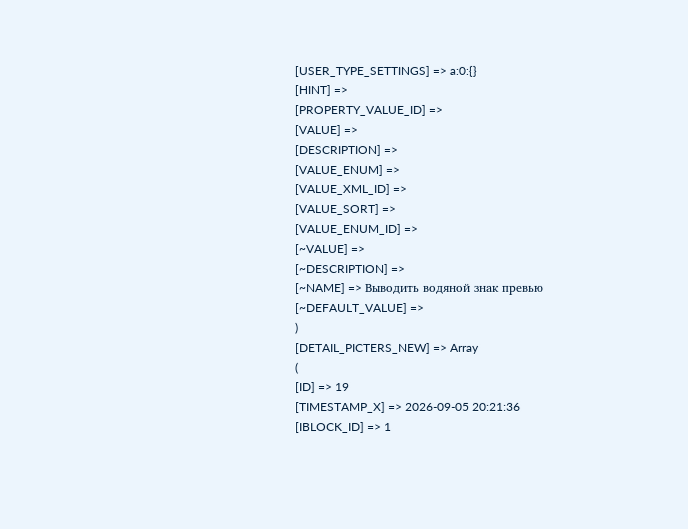[USER_TYPE_SETTINGS] => a:0:{}
[HINT] =>
[PROPERTY_VALUE_ID] =>
[VALUE] =>
[DESCRIPTION] =>
[VALUE_ENUM] =>
[VALUE_XML_ID] =>
[VALUE_SORT] =>
[VALUE_ENUM_ID] =>
[~VALUE] =>
[~DESCRIPTION] =>
[~NAME] => Выводить водяной знак превью
[~DEFAULT_VALUE] =>
)
[DETAIL_PICTERS_NEW] => Array
(
[ID] => 19
[TIMESTAMP_X] => 2026-09-05 20:21:36
[IBLOCK_ID] => 1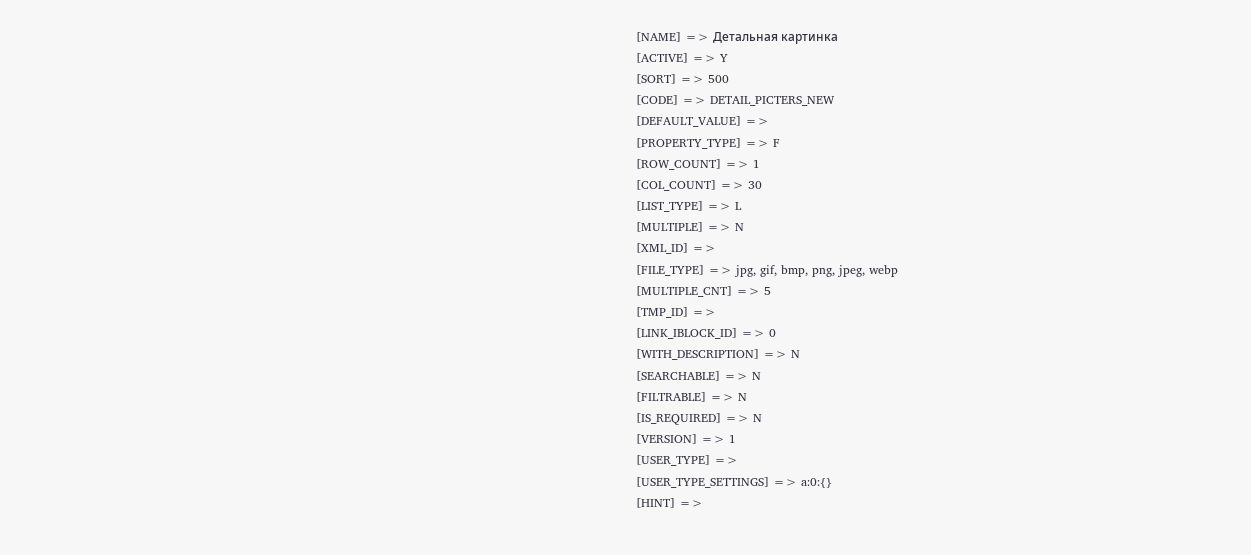[NAME] => Детальная картинка
[ACTIVE] => Y
[SORT] => 500
[CODE] => DETAIL_PICTERS_NEW
[DEFAULT_VALUE] =>
[PROPERTY_TYPE] => F
[ROW_COUNT] => 1
[COL_COUNT] => 30
[LIST_TYPE] => L
[MULTIPLE] => N
[XML_ID] =>
[FILE_TYPE] => jpg, gif, bmp, png, jpeg, webp
[MULTIPLE_CNT] => 5
[TMP_ID] =>
[LINK_IBLOCK_ID] => 0
[WITH_DESCRIPTION] => N
[SEARCHABLE] => N
[FILTRABLE] => N
[IS_REQUIRED] => N
[VERSION] => 1
[USER_TYPE] =>
[USER_TYPE_SETTINGS] => a:0:{}
[HINT] =>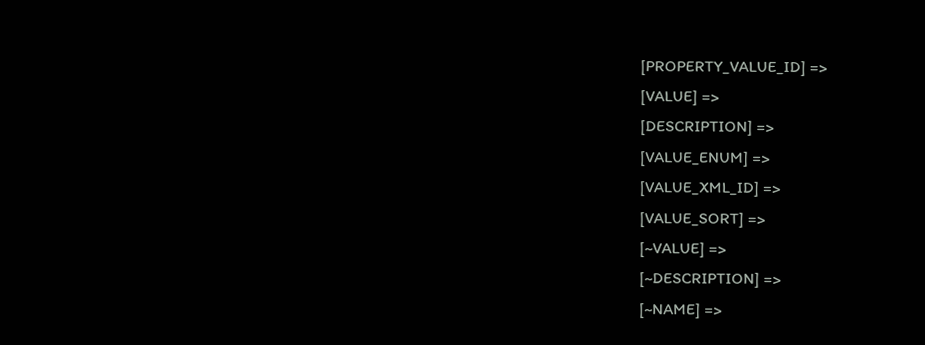[PROPERTY_VALUE_ID] =>
[VALUE] =>
[DESCRIPTION] =>
[VALUE_ENUM] =>
[VALUE_XML_ID] =>
[VALUE_SORT] =>
[~VALUE] =>
[~DESCRIPTION] =>
[~NAME] =>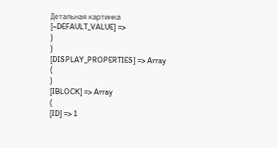Детальная картинка
[~DEFAULT_VALUE] =>
)
)
[DISPLAY_PROPERTIES] => Array
(
)
[IBLOCK] => Array
(
[ID] => 1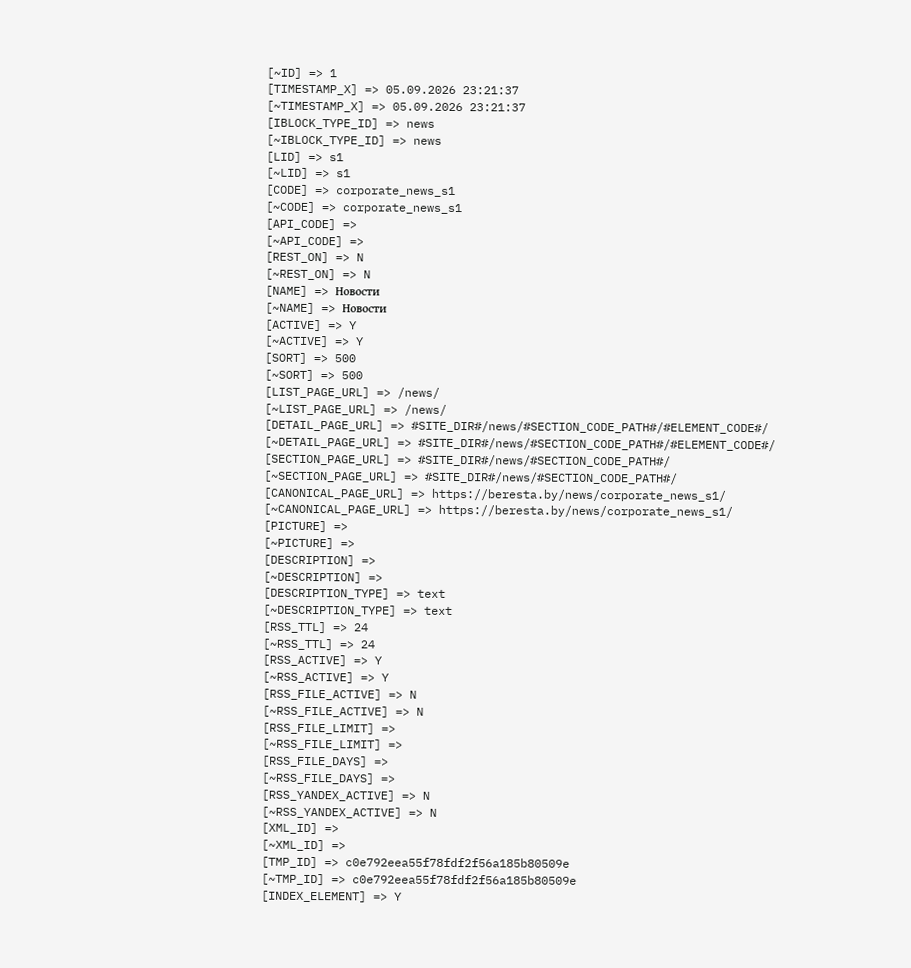[~ID] => 1
[TIMESTAMP_X] => 05.09.2026 23:21:37
[~TIMESTAMP_X] => 05.09.2026 23:21:37
[IBLOCK_TYPE_ID] => news
[~IBLOCK_TYPE_ID] => news
[LID] => s1
[~LID] => s1
[CODE] => corporate_news_s1
[~CODE] => corporate_news_s1
[API_CODE] =>
[~API_CODE] =>
[REST_ON] => N
[~REST_ON] => N
[NAME] => Новости
[~NAME] => Новости
[ACTIVE] => Y
[~ACTIVE] => Y
[SORT] => 500
[~SORT] => 500
[LIST_PAGE_URL] => /news/
[~LIST_PAGE_URL] => /news/
[DETAIL_PAGE_URL] => #SITE_DIR#/news/#SECTION_CODE_PATH#/#ELEMENT_CODE#/
[~DETAIL_PAGE_URL] => #SITE_DIR#/news/#SECTION_CODE_PATH#/#ELEMENT_CODE#/
[SECTION_PAGE_URL] => #SITE_DIR#/news/#SECTION_CODE_PATH#/
[~SECTION_PAGE_URL] => #SITE_DIR#/news/#SECTION_CODE_PATH#/
[CANONICAL_PAGE_URL] => https://beresta.by/news/corporate_news_s1/
[~CANONICAL_PAGE_URL] => https://beresta.by/news/corporate_news_s1/
[PICTURE] =>
[~PICTURE] =>
[DESCRIPTION] =>
[~DESCRIPTION] =>
[DESCRIPTION_TYPE] => text
[~DESCRIPTION_TYPE] => text
[RSS_TTL] => 24
[~RSS_TTL] => 24
[RSS_ACTIVE] => Y
[~RSS_ACTIVE] => Y
[RSS_FILE_ACTIVE] => N
[~RSS_FILE_ACTIVE] => N
[RSS_FILE_LIMIT] =>
[~RSS_FILE_LIMIT] =>
[RSS_FILE_DAYS] =>
[~RSS_FILE_DAYS] =>
[RSS_YANDEX_ACTIVE] => N
[~RSS_YANDEX_ACTIVE] => N
[XML_ID] =>
[~XML_ID] =>
[TMP_ID] => c0e792eea55f78fdf2f56a185b80509e
[~TMP_ID] => c0e792eea55f78fdf2f56a185b80509e
[INDEX_ELEMENT] => Y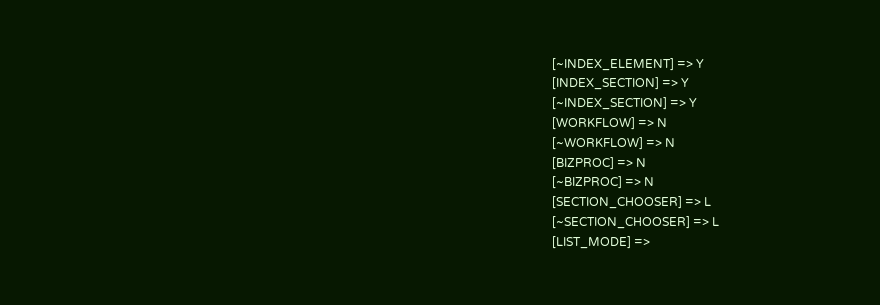[~INDEX_ELEMENT] => Y
[INDEX_SECTION] => Y
[~INDEX_SECTION] => Y
[WORKFLOW] => N
[~WORKFLOW] => N
[BIZPROC] => N
[~BIZPROC] => N
[SECTION_CHOOSER] => L
[~SECTION_CHOOSER] => L
[LIST_MODE] =>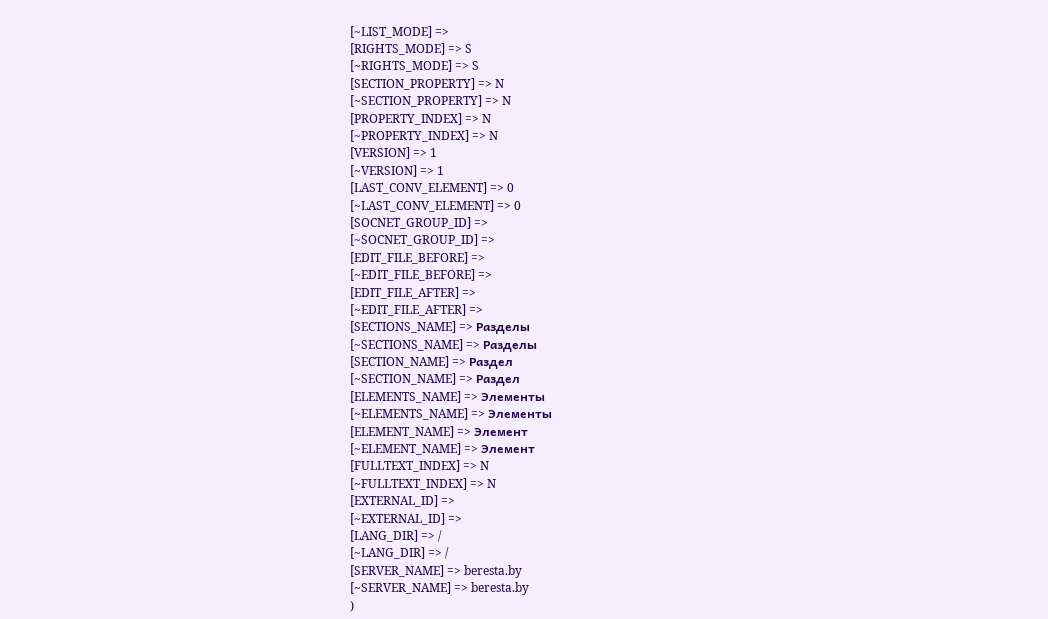[~LIST_MODE] =>
[RIGHTS_MODE] => S
[~RIGHTS_MODE] => S
[SECTION_PROPERTY] => N
[~SECTION_PROPERTY] => N
[PROPERTY_INDEX] => N
[~PROPERTY_INDEX] => N
[VERSION] => 1
[~VERSION] => 1
[LAST_CONV_ELEMENT] => 0
[~LAST_CONV_ELEMENT] => 0
[SOCNET_GROUP_ID] =>
[~SOCNET_GROUP_ID] =>
[EDIT_FILE_BEFORE] =>
[~EDIT_FILE_BEFORE] =>
[EDIT_FILE_AFTER] =>
[~EDIT_FILE_AFTER] =>
[SECTIONS_NAME] => Разделы
[~SECTIONS_NAME] => Разделы
[SECTION_NAME] => Раздел
[~SECTION_NAME] => Раздел
[ELEMENTS_NAME] => Элементы
[~ELEMENTS_NAME] => Элементы
[ELEMENT_NAME] => Элемент
[~ELEMENT_NAME] => Элемент
[FULLTEXT_INDEX] => N
[~FULLTEXT_INDEX] => N
[EXTERNAL_ID] =>
[~EXTERNAL_ID] =>
[LANG_DIR] => /
[~LANG_DIR] => /
[SERVER_NAME] => beresta.by
[~SERVER_NAME] => beresta.by
)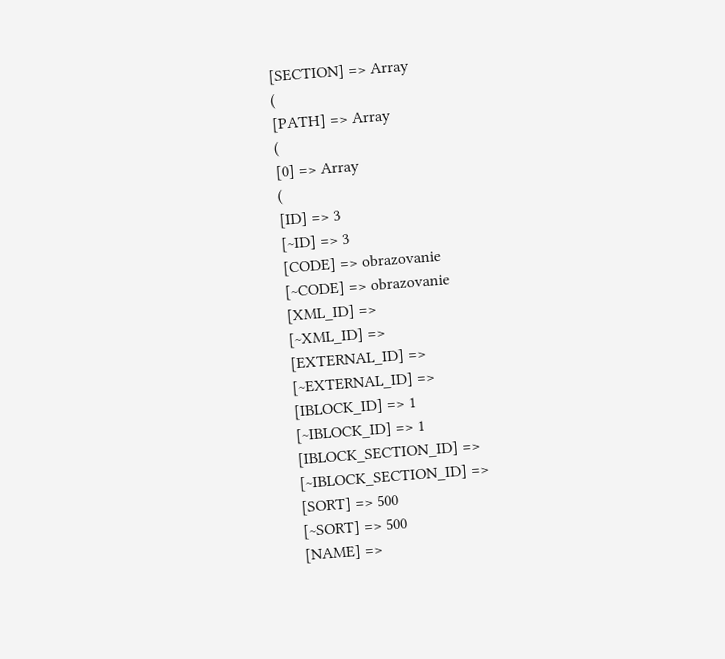[SECTION] => Array
(
[PATH] => Array
(
[0] => Array
(
[ID] => 3
[~ID] => 3
[CODE] => obrazovanie
[~CODE] => obrazovanie
[XML_ID] =>
[~XML_ID] =>
[EXTERNAL_ID] =>
[~EXTERNAL_ID] =>
[IBLOCK_ID] => 1
[~IBLOCK_ID] => 1
[IBLOCK_SECTION_ID] =>
[~IBLOCK_SECTION_ID] =>
[SORT] => 500
[~SORT] => 500
[NAME] =>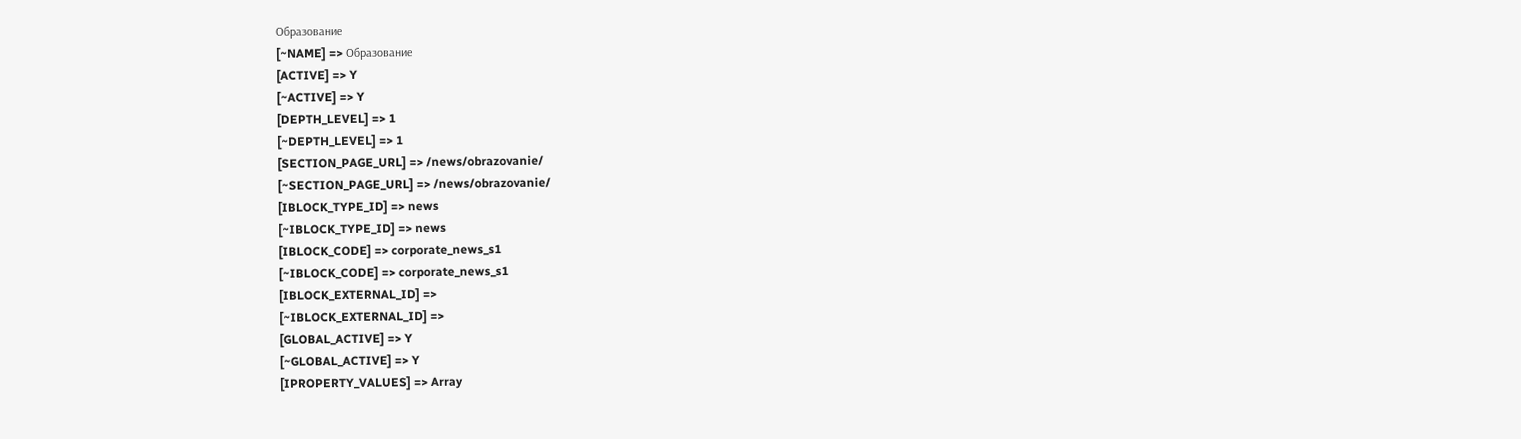Образование
[~NAME] => Образование
[ACTIVE] => Y
[~ACTIVE] => Y
[DEPTH_LEVEL] => 1
[~DEPTH_LEVEL] => 1
[SECTION_PAGE_URL] => /news/obrazovanie/
[~SECTION_PAGE_URL] => /news/obrazovanie/
[IBLOCK_TYPE_ID] => news
[~IBLOCK_TYPE_ID] => news
[IBLOCK_CODE] => corporate_news_s1
[~IBLOCK_CODE] => corporate_news_s1
[IBLOCK_EXTERNAL_ID] =>
[~IBLOCK_EXTERNAL_ID] =>
[GLOBAL_ACTIVE] => Y
[~GLOBAL_ACTIVE] => Y
[IPROPERTY_VALUES] => Array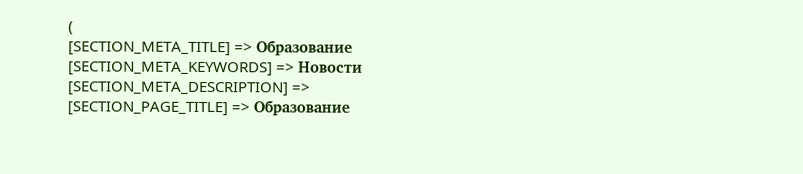(
[SECTION_META_TITLE] => Образование
[SECTION_META_KEYWORDS] => Новости
[SECTION_META_DESCRIPTION] =>
[SECTION_PAGE_TITLE] => Образование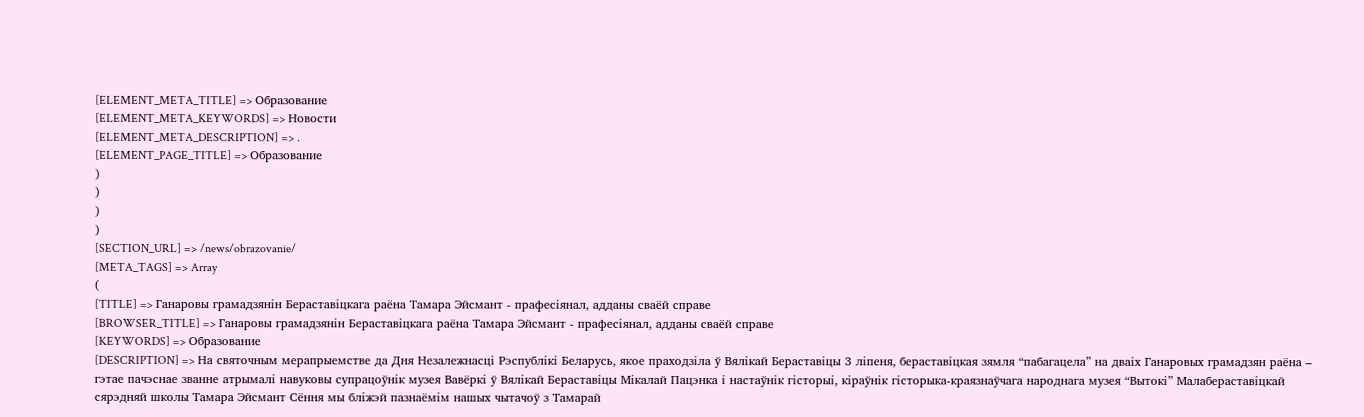[ELEMENT_META_TITLE] => Образование
[ELEMENT_META_KEYWORDS] => Новости
[ELEMENT_META_DESCRIPTION] => .
[ELEMENT_PAGE_TITLE] => Образование
)
)
)
)
[SECTION_URL] => /news/obrazovanie/
[META_TAGS] => Array
(
[TITLE] => Ганаровы грамадзянін Бераставіцкага раёна Тамара Эйсмант - прафесіянал, адданы сваёй справе
[BROWSER_TITLE] => Ганаровы грамадзянін Бераставіцкага раёна Тамара Эйсмант - прафесіянал, адданы сваёй справе
[KEYWORDS] => Образование
[DESCRIPTION] => На святочным мерапрыемстве да Дня Незалежнасці Рэспублікі Беларусь, якое праходзіла ў Вялікай Бераставіцы 3 ліпеня, бераставіцкая зямля “пабагацела” на дваіх Ганаровых грамадзян раёна – гэтае пачэснае званне атрымалі навуковы супрацоўнік музея Вавёркі ў Вялікай Бераставіцы Мікалай Пацэнка і настаўнік гісторыі, кіраўнік гісторыка-краязнаўчага народнага музея “Вытокі” Малабераставіцкай сярэдняй школы Тамара Эйсмант Сёння мы бліжэй пазнаёмім нашых чытачоў з Тамарай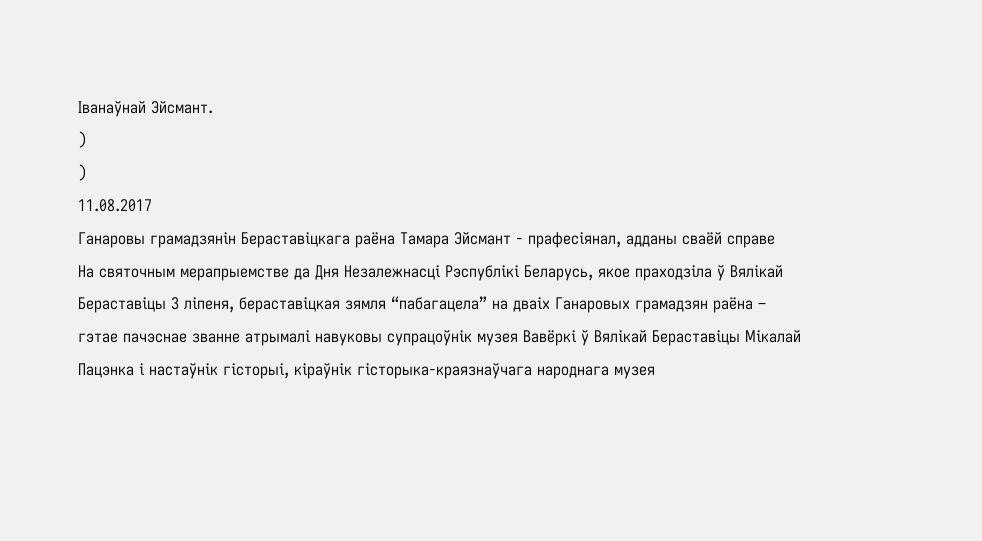Іванаўнай Эйсмант.
)
)
11.08.2017
Ганаровы грамадзянін Бераставіцкага раёна Тамара Эйсмант - прафесіянал, адданы сваёй справе
На святочным мерапрыемстве да Дня Незалежнасці Рэспублікі Беларусь, якое праходзіла ў Вялікай Бераставіцы 3 ліпеня, бераставіцкая зямля “пабагацела” на дваіх Ганаровых грамадзян раёна – гэтае пачэснае званне атрымалі навуковы супрацоўнік музея Вавёркі ў Вялікай Бераставіцы Мікалай Пацэнка і настаўнік гісторыі, кіраўнік гісторыка-краязнаўчага народнага музея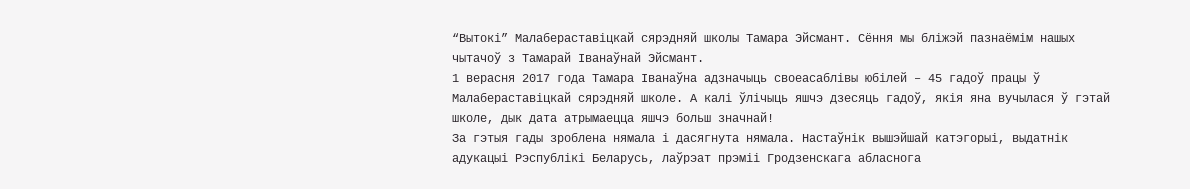“Вытокі” Малабераставіцкай сярэдняй школы Тамара Эйсмант. Сёння мы бліжэй пазнаёмім нашых чытачоў з Тамарай Іванаўнай Эйсмант.
1 верасня 2017 года Тамара Іванаўна адзначыць своеасаблівы юбілей – 45 гадоў працы ў Малабераставіцкай сярэдняй школе. А калі ўлічыць яшчэ дзесяць гадоў, якія яна вучылася ў гэтай школе, дык дата атрымаецца яшчэ больш значнай!
За гэтыя гады зроблена нямала і дасягнута нямала. Настаўнік вышэйшай катэгорыі, выдатнік адукацыі Рэспублікі Беларусь, лаўрэат прэміі Гродзенскага абласнога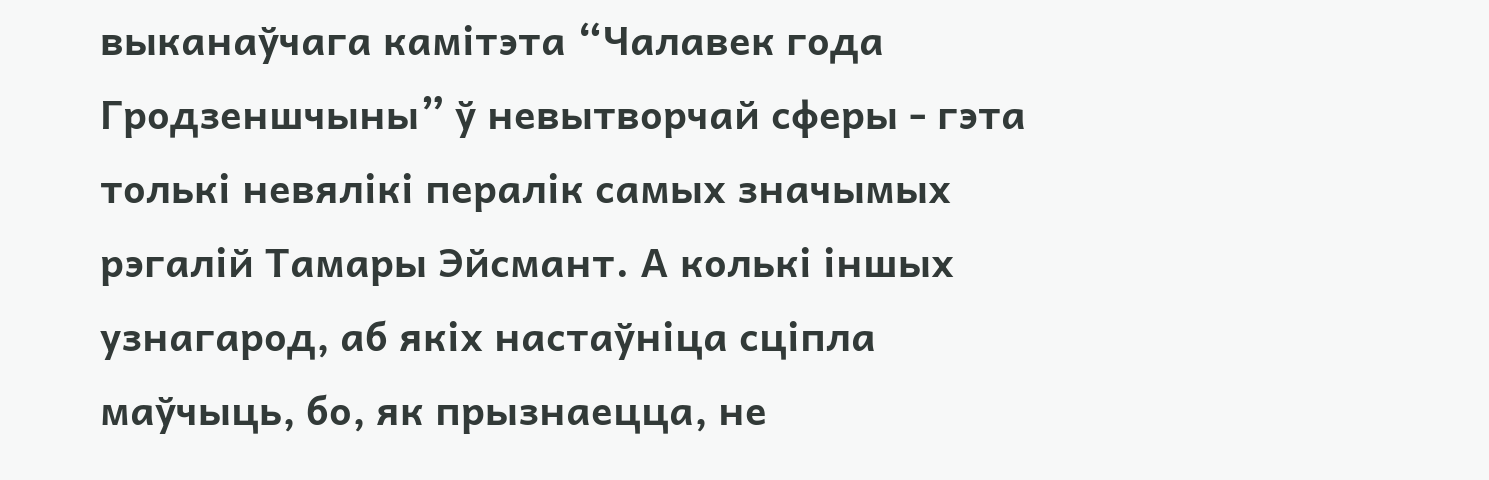выканаўчага камітэта “Чалавек года Гродзеншчыны” ў невытворчай сферы - гэта толькі невялікі пералік самых значымых рэгалій Тамары Эйсмант. А колькі іншых узнагарод, аб якіх настаўніца сціпла маўчыць, бо, як прызнаецца, не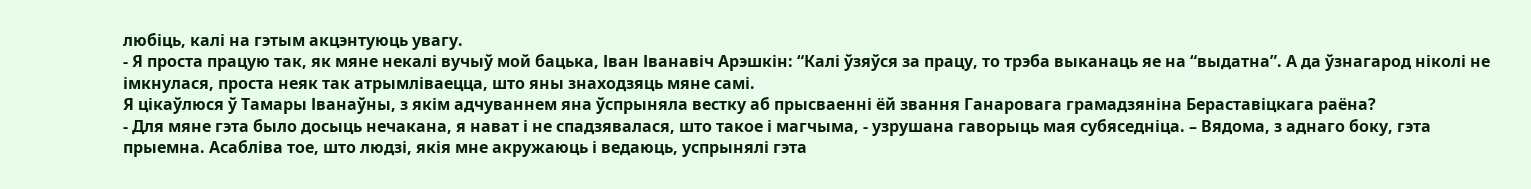любіць, калі на гэтым акцэнтуюць увагу.
- Я проста працую так, як мяне некалі вучыў мой бацька, Іван Іванавіч Арэшкін: “Калі ўзяўся за працу, то трэба выканаць яе на “выдатна”. А да ўзнагарод ніколі не імкнулася, проста неяк так атрымліваецца, што яны знаходзяць мяне самі.
Я цікаўлюся ў Тамары Іванаўны, з якім адчуваннем яна ўспрыняла вестку аб прысваенні ёй звання Ганаровага грамадзяніна Бераставіцкага раёна?
- Для мяне гэта было досыць нечакана, я нават і не спадзявалася, што такое і магчыма, - узрушана гаворыць мая субяседніца. – Вядома, з аднаго боку, гэта прыемна. Асабліва тое, што людзі, якія мне акружаюць і ведаюць, успрынялі гэта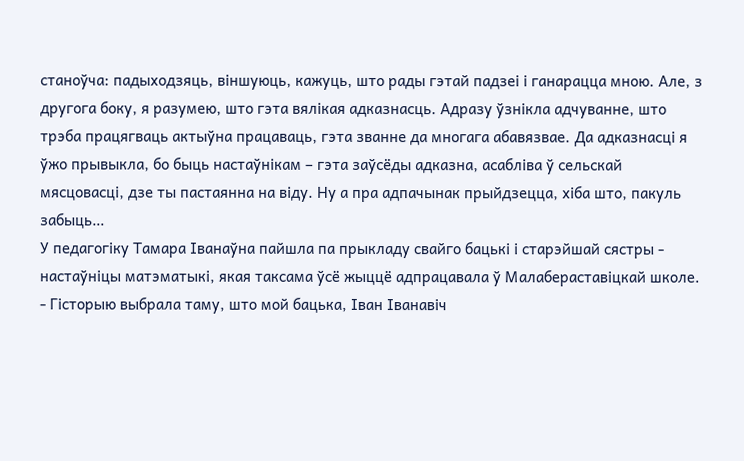станоўча: падыходзяць, віншуюць, кажуць, што рады гэтай падзеі і ганарацца мною. Але, з другога боку, я разумею, што гэта вялікая адказнасць. Адразу ўзнікла адчуванне, што трэба працягваць актыўна працаваць, гэта званне да многага абавязвае. Да адказнасці я ўжо прывыкла, бо быць настаўнікам – гэта заўсёды адказна, асабліва ў сельскай мясцовасці, дзе ты пастаянна на віду. Ну а пра адпачынак прыйдзецца, хіба што, пакуль забыць…
У педагогіку Тамара Іванаўна пайшла па прыкладу свайго бацькі і старэйшай сястры - настаўніцы матэматыкі, якая таксама ўсё жыццё адпрацавала ў Малабераставіцкай школе.
- Гісторыю выбрала таму, што мой бацька, Іван Іванавіч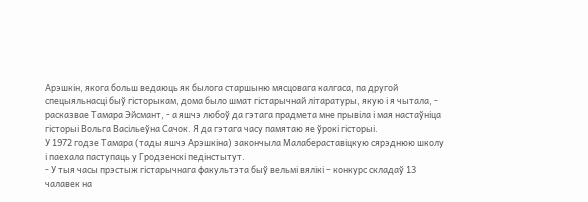Арэшкін, якога больш ведаюць як былога старшыню мясцовага калгаса, па другой спецыяльнасці быў гісторыкам, дома было шмат гістарычнай літаратуры, якую і я чытала, - расказвае Тамара Эйсмант, - а яшчэ любоў да гэтага прадмета мне прывіла і мая настаўніца гісторыі Вольга Васільеўна Сачок. Я да гэтага часу памятаю яе ўрокі гісторыі.
У 1972 годзе Тамара (тады яшчэ Арэшкіна) закончыла Малабераставіцкую сярэднюю школу і паехала паступаць у Гродзенскі педінстытут.
- У тыя часы прэстыж гістарычнага факультэта быў вельмі вялікі – конкурс складаў 13 чалавек на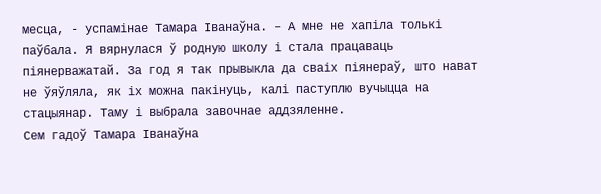месца, - успамінае Тамара Іванаўна. – А мне не хапіла толькі паўбала. Я вярнулася ў родную школу і стала працаваць піянерважатай. За год я так прывыкла да сваіх піянераў, што нават не ўяўляла, як іх можна пакінуць, калі паступлю вучыцца на стацыянар. Таму і выбрала завочнае аддзяленне.
Сем гадоў Тамара Іванаўна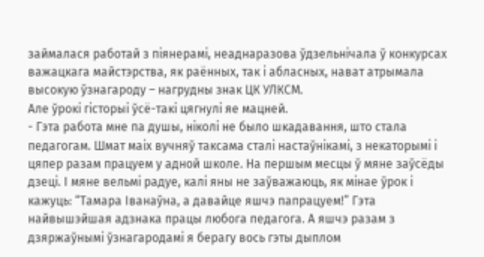займалася работай з піянерамі, неаднаразова ўдзельнічала ў конкурсах важацкага майстэрства, як раённых, так і абласных, нават атрымала высокую ўзнагароду – нагрудны знак ЦК УЛКСМ.
Але ўрокі гісторыі ўсё-такі цягнулі яе мацней.
- Гэта работа мне па душы, ніколі не было шкадавання, што стала педагогам. Шмат маіх вучняў таксама сталі настаўнікамі, з некаторымі і цяпер разам працуем у адной школе. На першым месцы ў мяне заўсёды дзеці. І мяне вельмі радуе, калі яны не заўважаюць, як мінае ўрок і кажуць: “Тамара Іванаўна, а давайце яшчэ папрацуем!” Гэта найвышэйшая адзнака працы любога педагога. А яшчэ разам з дзяржаўнымі ўзнагародамі я берагу вось гэты дыплом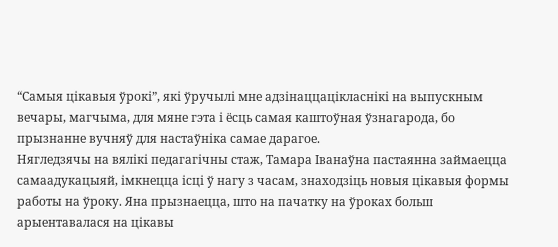“Самыя цікавыя ўрокі”, які ўручылі мне адзінаццацікласнікі на выпускным вечары, магчыма, для мяне гэта і ёсць самая каштоўная ўзнагарода, бо прызнанне вучняў для настаўніка самае дарагое.
Нягледзячы на вялікі педагагічны стаж, Тамара Іванаўна пастаянна займаецца самаадукацыяй, імкнецца ісці ў нагу з часам, знаходзіць новыя цікавыя формы работы на ўроку. Яна прызнаецца, што на пачатку на ўроках больш арыентавалася на цікавы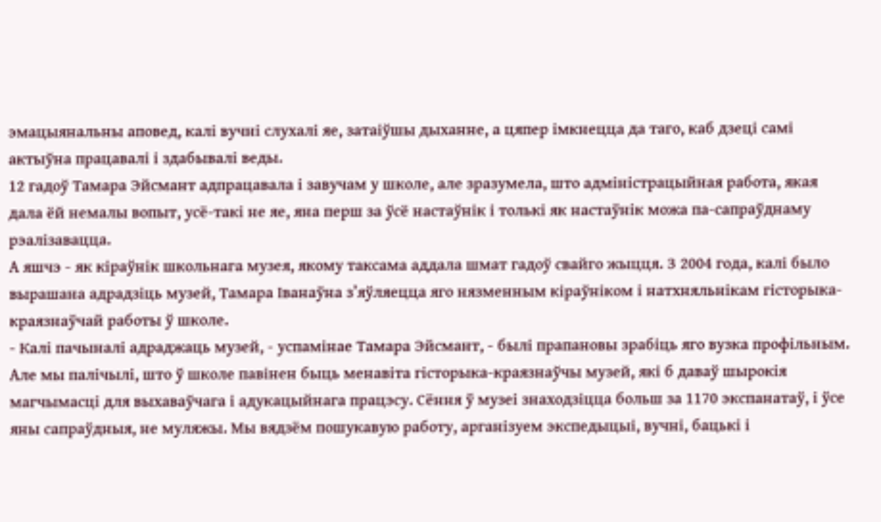эмацыянальны аповед, калі вучні слухалі яе, затаіўшы дыханне, а цяпер імкнецца да таго, каб дзеці самі актыўна працавалі і здабывалі веды.
12 гадоў Тамара Эйсмант адпрацавала і завучам у школе, але зразумела, што адміністрацыйная работа, якая дала ёй немалы вопыт, усё-такі не яе, яна перш за ўсё настаўнік і толькі як настаўнік можа па-сапраўднаму рэалізавацца.
А яшчэ - як кіраўнік школьнага музея, якому таксама аддала шмат гадоў свайго жыцця. З 2004 года, калі было вырашана адрадзіць музей, Тамара Іванаўна з’яўляецца яго нязменным кіраўніком і натхняльнікам гісторыка-краязнаўчай работы ў школе.
- Калі пачыналі адраджаць музей, - успамінае Тамара Эйсмант, - былі прапановы зрабіць яго вузка профільным. Але мы палічылі, што ў школе павінен быць менавіта гісторыка-краязнаўчы музей, які б даваў шырокія магчымасці для выхаваўчага і адукацыйнага працэсу. Сёння ў музеі знаходзіцца больш за 1170 экспанатаў, і ўсе яны сапраўдныя, не муляжы. Мы вядзём пошукавую работу, арганізуем экспедыцыі, вучні, бацькі і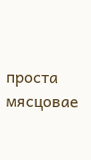проста мясцовае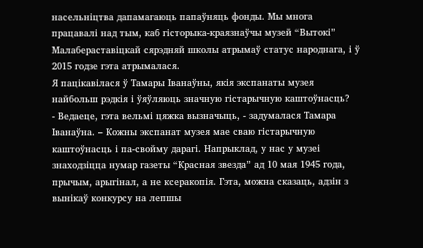насельніцтва дапамагаюць папаўняць фонды. Мы многа працавалі над тым, каб гісторыка-краязнаўчы музей “Вытокі” Малабераставіцкай сярэдняй школы атрымаў статус народнага, і ў 2015 годзе гэта атрымалася.
Я пацікавілася ў Тамары Іванаўны, якія экспанаты музея найбольш рэдкія і ўяўляюць значную гістарычную каштоўнасць?
- Ведаеце, гэта вельмі цяжка вызначыць, - задумалася Тамара Іванаўна. – Кожны экспанат музея мае сваю гістарычную каштоўнасць і па-свойму дарагі. Напрыклад, у нас у музеі знаходзіцца нумар газеты “Красная звезда” ад 10 мая 1945 года, прычым, арыгінал, а не ксеракопія. Гэта, можна сказаць, адзін з вынікаў конкурсу на лепшы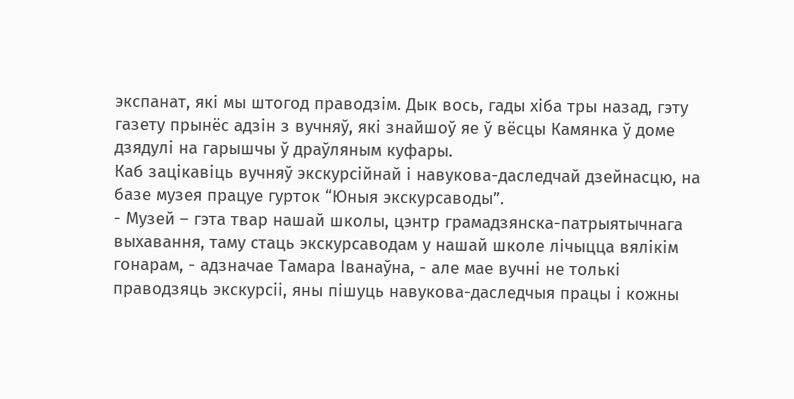экспанат, які мы штогод праводзім. Дык вось, гады хіба тры назад, гэту газету прынёс адзін з вучняў, які знайшоў яе ў вёсцы Камянка ў доме дзядулі на гарышчы ў драўляным куфары.
Каб зацікавіць вучняў экскурсійнай і навукова-даследчай дзейнасцю, на базе музея працуе гурток “Юныя экскурсаводы”.
- Музей – гэта твар нашай школы, цэнтр грамадзянска-патрыятычнага выхавання, таму стаць экскурсаводам у нашай школе лічыцца вялікім гонарам, - адзначае Тамара Іванаўна, - але мае вучні не толькі праводзяць экскурсіі, яны пішуць навукова-даследчыя працы і кожны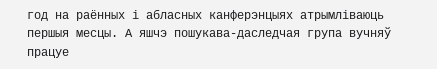год на раённых і абласных канферэнцыях атрымліваюць першыя месцы. А яшчэ пошукава-даследчая група вучняў працуе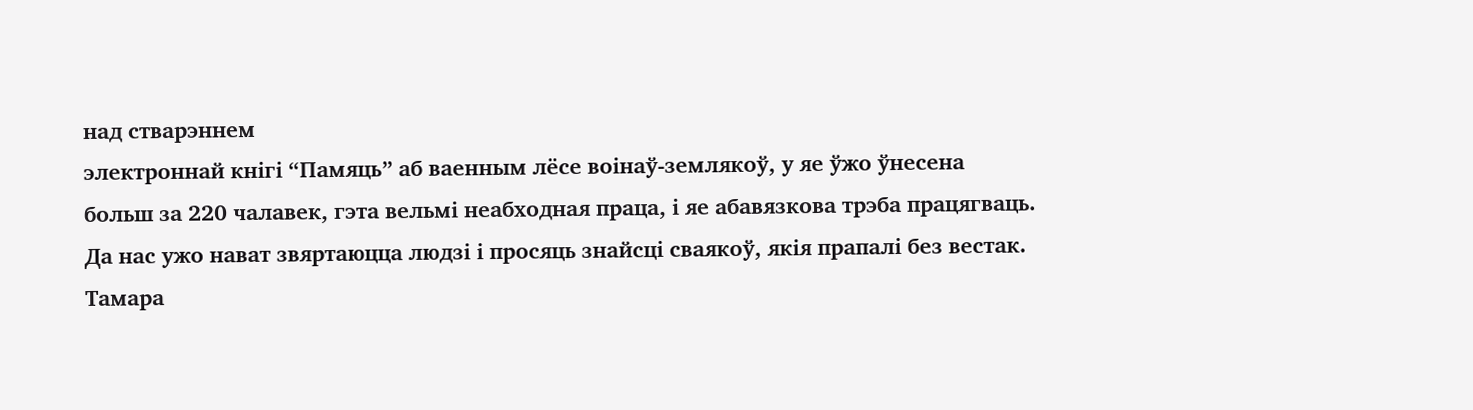над стварэннем
электроннай кнігі “Памяць” аб ваенным лёсе воінаў-землякоў, у яе ўжо ўнесена больш за 220 чалавек, гэта вельмі неабходная праца, і яе абавязкова трэба працягваць.
Да нас ужо нават звяртаюцца людзі і просяць знайсці сваякоў, якія прапалі без вестак.
Тамара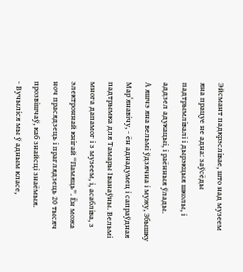Эйсмант падкрэслівае, што над музеем яна працуе не адна: заўсёды падтрымлівалі і дырэкцыя школы, і аддзел адукацыі, і раённыя ўлады.
А яшчэ яна вельмі ўдзячна і мужу, Збышку Мар’янавічу, - ён аднадумец і сапраўдная падтрымка для Тамары Іванаўны. Вельмі многа дапамог і з музеем, і, асабліва, з электроннай кнігай “Памяць”. Ён можа ноч прасядзець і праглядзець 20 тысяч прозвішчаў, каб знайсці знаёмыя.
- Вучыліся мы ў адным класе,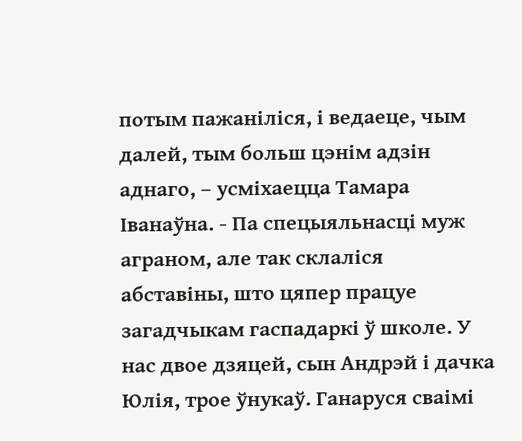потым пажаніліся, і ведаеце, чым далей, тым больш цэнім адзін аднаго, – усміхаецца Тамара Іванаўна. - Па спецыяльнасці муж аграном, але так склаліся абставіны, што цяпер працуе загадчыкам гаспадаркі ў школе. У нас двое дзяцей, сын Андрэй і дачка Юлія, трое ўнукаў. Ганаруся сваімі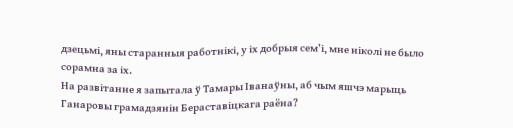дзецьмі, яны старанныя работнікі, у іх добрыя сем’і, мне ніколі не было сорамна за іх.
На развітанне я запытала ў Тамары Іванаўны, аб чым яшчэ марыць Ганаровы грамадзянін Бераставіцкага раёна?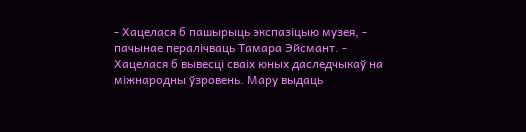- Хацелася б пашырыць экспазіцыю музея, - пачынае пералічваць Тамара Эйсмант. - Хацелася б вывесці сваіх юных даследчыкаў на міжнародны ўзровень. Мару выдаць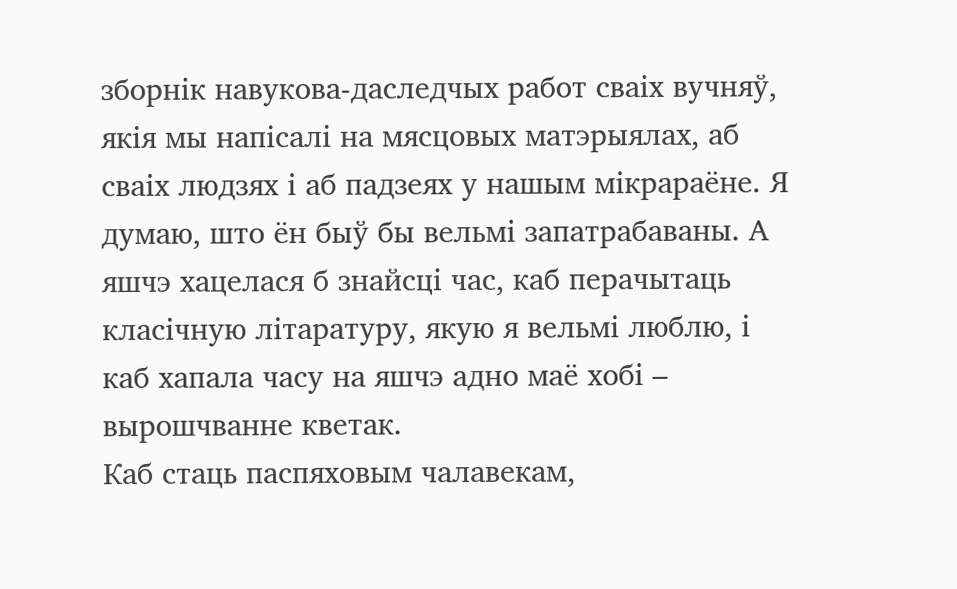зборнік навукова-даследчых работ сваіх вучняў, якія мы напісалі на мясцовых матэрыялах, аб сваіх людзях і аб падзеях у нашым мікрараёне. Я думаю, што ён быў бы вельмі запатрабаваны. А яшчэ хацелася б знайсці час, каб перачытаць класічную літаратуру, якую я вельмі люблю, і каб хапала часу на яшчэ адно маё хобі – вырошчванне кветак.
Каб стаць паспяховым чалавекам,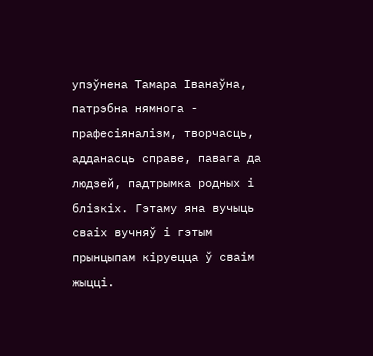упэўнена Тамара Іванаўна, патрэбна нямнога - прафесіяналізм, творчасць, адданасць справе, павага да людзей, падтрымка родных і блізкіх. Гэтаму яна вучыць сваіх вучняў і гэтым прынцыпам кіруецца ў сваім жыцці.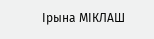Ірына МІКЛАШ